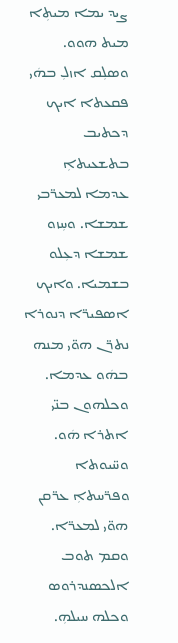ܨܝܕ ܝܡܐ ܡܝܬܼܐ ܡܝܬ ܗܘܘ. ܘܣܠܼܩ ܐܙܠܼ ܒܗܿܝ ܦܩܥܬܐ ܐܝܟ ܕܟܬܝܒ ܒܬܫܥܝܬܐܼ ܥܕܡܐ ܠܡܥܪ̈ܒܝ ܫܡܫܐ. ܘܚܼܙܘ ܫܡܫܐ ܕܥܼܠܘ ܒܫܡܝܐ. ܘܐܝܟ ܐܣܦܝܪ̈ܐ ܕܢܘܪܐ ܢܬܪ̈ܢ ܗܘ̈ܝ ܡܢܗ ܒܗܿܘ ܥܕܡܐ. ܘܟܠܗܘܢ ܒܢ̈ܝ ܐܬܪܐ ܗܿܘ. ܘܚ̈ܝܘܬܐ ܘܦܪ̈ܚܬܐܼ ܥܪ̈ܩܢ ܗܘ̈ܝ ܠܡܥܪ̈ܐ. ܘܩܡ ܬܘܒ ܐܠܟܣܢܕܪܘܣ ܘܟܠܗ ܚܝܠܗܼ.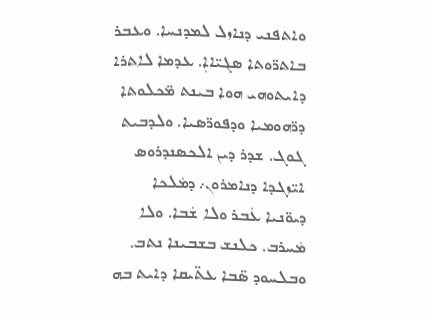ܘܐܬܦܢܝ ܕܢܐܙܠ ܠܡܕܢܚܐ. ܘܥܒܪ ܒܐܬܪ̈ܘܬܐ ܣܓܝ̈ܐܐܼ. ܥܕܡܐ ܠܐܬܪܐ ܕܐܝܬܘܗܝ ܗܘܐ ܒܝܢܬ ܡ̈ܟܠܘܬܐ ܕܪ̈ܗܘܡܝܐ ܘܕܦܘܪ̈ܣܝܐ. ܘܠܕܒܝܬ ܓܘܓ. ܫܕܪ ܕܝܢ ܐܠܟܣܢܕܪܘܣ ܐܝ̈ܙܓܕܐ ܕܢܐܡܪܘܢ܇ ܕܡܿܠܟܐ ܕܝܘ̈ܢܝܐ ܥܿܒܪ ܘܠܐ ܫܿܒܐ. ܘܠܐ ܡܿܚܪܒ. ܟܠܢܫ ܒܫܒܝܢܐ ܢܬܒ. ܘܒܠܚܘܕ ܣ̈ܒܐ ܥܬ̈ܝܩܐ ܕܐܝܬ ܒܗ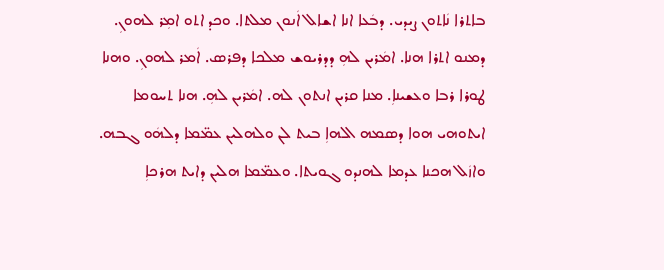ܒܐܬܪܐ ܢܿܐܬܘܢ ܨܝܕܝ. ܕܒܿܥܐ ܐܢܐ ܐܫܐܠ ܐܿܢܘܢ ܡܠܬܐ. ܘܟܕ ܐܬܘ ܐܡܼܪ ܠܗܘܢܼ. ܕܡܢܘ ܐܬܪܐ ܗܢܐ. ܐܡܿܪܝܢ ܠܗܼ ܕܕܪܝܘܫ ܡܠܟܐ ܕܦܪܣ. ܐܿܡܪ ܠܗܘܢܼ. ܘܗܢܐ ܛܘܪܐ ܪܒܐ ܘܥܫܝܢܐܼ. ܡܢܐ ܩܪܝܢ ܐܢܬܘܢ ܠܗ. ܐܡܿܪܝܢ ܠܗܼ. ܗܢܐ ܬܚܘܡܐ ܐܝܬܘܗܝ ܗܘܐ ܕܣܡܗ ܐܠܗܐܼ ܒܝܬ ܠܢ ܘܠܗܠܝܢ ܥܡ̈ܡܐ ܕܠܗܿܘ ܓܒܗ. ܘܐܙܿܠ ܗܟܢܐ ܥܕܡܐ ܠܗܢܕܘ ܓܘܝܬܐ. ܘܥܡ̈ܡܐ ܗܠܝܢ ܕܐܝܬ ܗܪܟܐܼ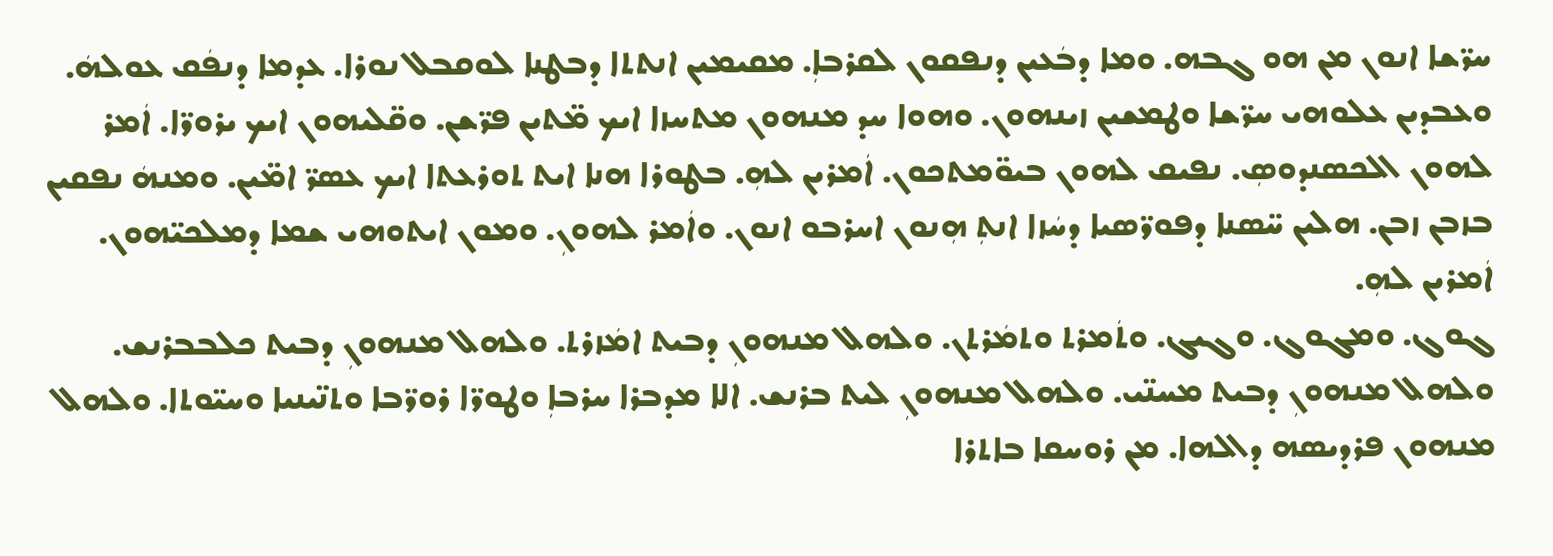ܚܪ̈ܫܐ ܐܢܘܢ ܡܢ ܗܘ ܓܒܗ. ܘܡܐ ܕܒܿܥܝܢ ܕܢܦܩܘܢ ܠܩܪܒܐܼ. ܡܩܝܡܝܢ ܐܢܬܬܐ ܕܒܛܢܐ ܠܘܩܒܠ ܢܘܪܐ. ܥܕܡܐ ܕܢܦܿܩ ܥܘܠܗܿ. ܘܥܒܕܝܢ ܥܠܘܗܝ ܚܪ̈ܫܐ ܘܛܡܫܝܢ ܙܝܢܗܘܢ. ܘܗܘܐ ܚܕ ܡܢܗܘܢ ܡܬܚܙܐ ܐܝܟ ܡ̈ܬܝܢ ܦܪ̈ܫܢ. ܘܩ̈ܠܝܗܘܢ ܐܝܟ ܝܪܘܪ̈ܐ. ܐܿܡܪ ܠܗܘܢ ܐܠܟܣܢܕܘܣܼ. ܢܦܝܩ ܠܗܘܢ ܒܝܘ̈ܡܬܟܘܢ. ܐܿܡܪܝܢ ܠܗܼ. ܒܛܘܪܐ ܗܢܐ ܐܝܬ ܬܘܪܥܬܐ ܐܝܟ ܥܣܪ̈ ܐܡ̈ܝܢ. ܘܡܢܗܿ ܢܦܩܝܢ ܒܙܒܢ ܙܒܢ. ܗܠܝܢ ܚ̈ܣܢܐ ܕܦܘܪ̈ܣܝܐ ܕܚܿܙܐ ܐܢܬܼ ܗܼܢܘܢ ܐܚܪܒܘ ܐܢܘܢ. ܘܐܿܡܪ ܠܗܘܢܼ. ܘܡܘܢ ܐܝܬܘܗܝ ܫܡܐ ܕܡܠܟܝ̈ܗܘܢ. ܐܿܡܪܝܢ ܠܗܼ.
ܓܘܓ. ܘܡܓܘܓ. ܘܓܝܓ. ܘܬܿܡܪܬ ܘܬܡܿܪܬܢ. ܘܠܗܠ ܡܢܗܘܢܼ ܕܒܝܬ ܐܡܿܙܪܬ. ܘܠܗܠ ܡܢܗܘܢܼ ܕܒܝܬ ܟܠܒܒܪܢܫ. ܘܠܗܠ ܡܢܗܘܢܼ ܕܒܝܬ ܡܚܢ̈ܝ. ܘܠܗܠ ܡܢܗܘܢܼ ܠܝܬ ܒܪܢܫ. ܐܠܐ ܡܕܒܪܐ ܚܪܒܐܼ ܘܛܘܪ̈ܐ ܪܘܪ̈ܒܐ ܘܬܢ̈ܝܢܝܐ ܘܚܝ̈ܘܬܐ. ܘܠܗܠ ܡܢܗܘܢ ܦܪܕܝܣܗ ܕܐܠܗܐ. ܡܢ ܪܘܚܩܐ ܒܐܬܪܐ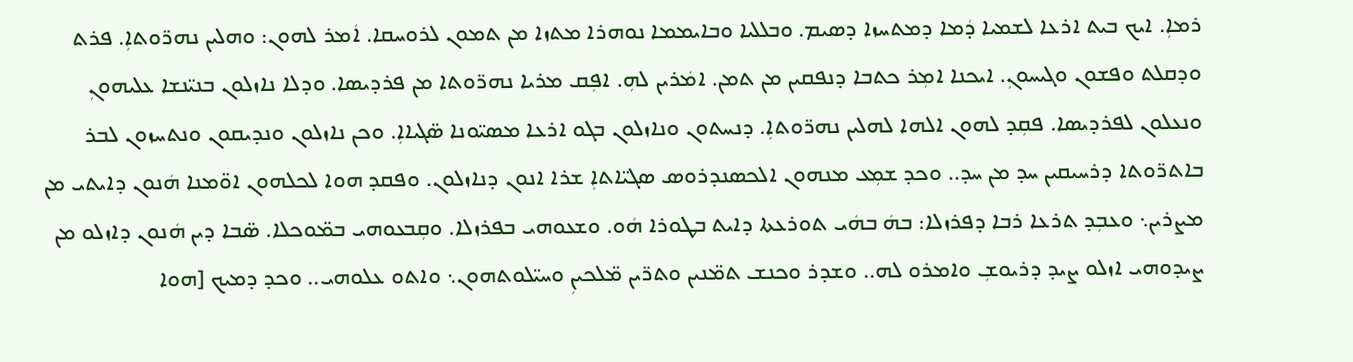ܪܡܐܼ. ܐܝܟ ܒܝܬ ܐܪܥܐ ܠܫܡܝܐ ܕܿܡܐ ܕܡܬܚܙܐ ܕܣܝܡ. ܘܒܠܠܝܐ ܘܒܐܝܡܡܐ ܢܘܗܪܐ ܡܬܙܐ ܡܢ ܬܡܘܢ ܠܪܘܚܩܐ. ܐܿܡܪ ܠܗܘܢ: ܘܗܠܝܢ ܢܗܪ̈ܘܬܐܼ. ܦܪܬ ܘܕܩܠܬ ܘܦܫܘܢ ܘܓܝܚܘܢܼ. ܐܝܟܢܐ ܐܡܼܪ ܟܬܒܐ ܕܢܦܩܝܢ ܡܢ ܬܡܢ. ܐܡܿܪܝܢ ܠܗܼ. ܐܦܼܩ ܡܪܝܐ ܢܗܪ̈ܘܬܐ ܡܢ ܦܪܕܝܣܐ. ܘܕܠܐ ܢܐܙܠܘܢ ܒܢܝ̈ܢܫܐ ܥܠܝܗܘܢܼ ܘܢܥܠܘܢ ܠܦܪܕܝܣܐ. ܦܩܼܕ ܠܗܘܢ ܐܠܗܐ ܠܗܠܝܢ ܢܗܪ̈ܘܬܐܼ. ܕܢܚܬܘܢ ܘܢܐܙܠܘܢ ܒܓܘ ܐܪܥܐ ܡܣܝ̈ܘܢܐ ܣ̈ܓܝܐܐܼ. ܘܟܢ ܢܐܙܠܘܢ ܘܢܕܝܩܘܢ ܘܢܬܚܙܘܢ ܠܒܪ ܒܐܬܪ̈ܘܬܐ ܕܪܚܝܩܝܢ ܚܕ ܡܢ ܚܕ.. ܘܟܕ ܫܡܼܥ ܡܢܗܘܢ ܐܠܟܣܢܕܪܘܣ ܣܓܝ̈ܐܬܐܼ ܫܪܐ ܐܢܘܢ ܕܢܐܙܠܘܢ. ܘܦܩܕ ܗܘܐ ܠܟܠܗܘܢ ܐܘ̈ܡܢܐ ܗܿܢܘܢ ܕܐܝܬܝ ܡܢ ܡܨܪܝܢ܆ ܘܥܒܼܕ ܬܪܥܐ ܪܒܐ ܕܦܪܙܠܐ: ܒܗܿ ܒܗܿܝ ܬܘܪܥܬܐ ܕܐܝܬ ܒܛܘܪܐ ܗܿܘ. ܘܫܥܘܗܝ ܒܦܪܙܠܐ. ܘܩܼܒܥܘܗܝ ܒܡ̈ܘܟܠܐ. ܣ̈ܒܐ ܕܝܢ ܗܿܢܘܢ ܕܐܙܠܘ ܡܢ ܨܝܕܘܗܝ ܐܙܠܘ ܨܝܕ ܕܪܝܘܫܼ ܘܐܡܪܘ ܠܗ.. ܘܫܕܪ ܘܟܢܫ ܬܡ̈ܢܝܢ ܘܬܪ̈ܝܢ ܡ̈ܠܟܝܢܼ ܘܚܝ̈ܠܘܬܗܘܢ܆ ܘܐܬܘ ܥܠܘܗܝ.. ܘܟܕ ܕܡܝܟ [ܗܘܐ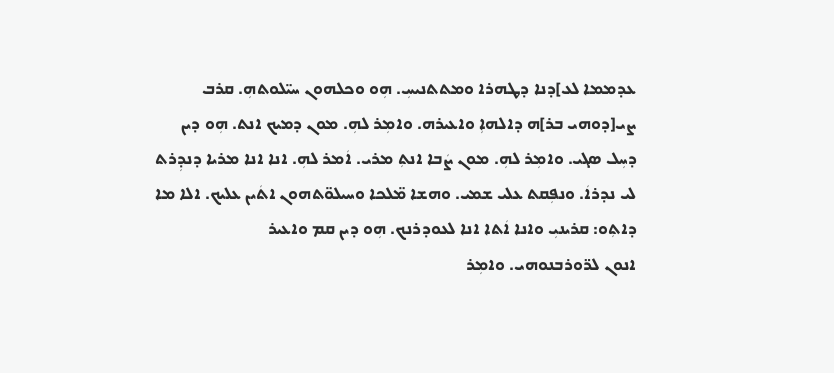ܥܕܡܡܐ ܠܥ]ܕܢܐ ܕܛܗܪܐ ܘܡܬܬܢܝܚܼ. ܗܼܘ ܘܟܠܗܘܢ ܚܝ̈ܠܘܬܗܼ. ܩܪܒ ܨܝ[ܕܘܗܝ ܒܪ]ܗ ܕܐܠܗܐܼ ܘܐܥܝܪܗ. ܘܐܡܼܪ ܠܗܼ. ܡܘܢ ܕܡܝܟ ܐܢܬ. ܗܼܘ ܕܝܢ ܕܚܼܠ ܣܓܝ. ܘܐܡܼܪ ܠܗܼ. ܡܘܢ ܨܿܒܐ ܐܢܬܼ ܡܪܝ. ܐܿܡܪ ܠܗܼ. ܐܢܐ ܐܢܐ ܡܪܝܐ ܕܢܕܼܪܬ ܠܝ ܢܕܪܐܿ. ܘܢܦܼܩܬ ܥܠܝ ܫܡܝ. ܘܗܫܐ ܡ̈ܠܟܐ ܘܚܝܠܘ̈ܬܗܘܢ ܐܬܿܝܢ ܥܠܝܟ. ܐܠܐ ܡܐ ܕܐܬܼܘ: ܩܪܝܢܝܼ ܘܐܢܐ ܐܿܬܐ ܐܢܐ ܠܥܘܕܪܢܟ. ܗܼܘ ܕܝܢ ܩܡ ܘܐܥܝܪ
ܐܢܘܢ ܠܪ̈ܘܪܒܢܘܗܝ. ܘܐܡܼܪ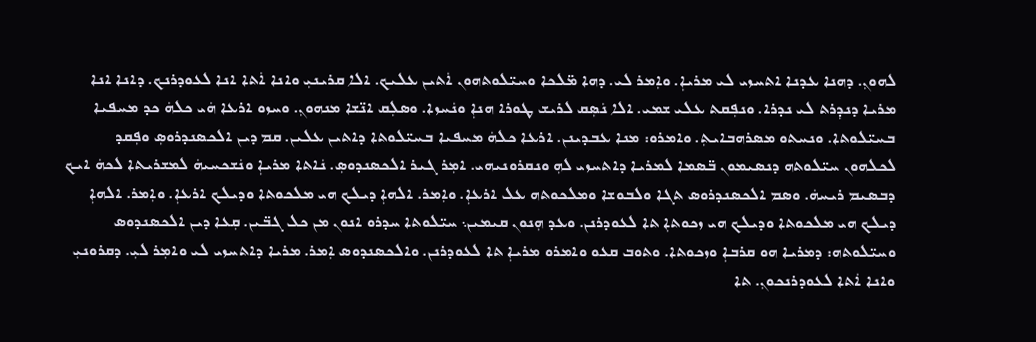ܠܗܘܢܼ. ܕܗܢܐ ܥܕܢܐ ܐܬܚܙܝ ܠܝ ܡܪܝܐܼ. ܘܐܼܡܪ ܠܝ. ܕܗܐ ܡ̈ܠܟܐ ܘܚܝ̈ܠܘܬܗܘܢ ܐܿܬܝܢ ܥܠܝܟ. ܐܠܐ ܩܪܝܢܝܼ ܘܐܢܐ ܐܿܬܐ ܐܢܐ ܠܥܘܕܪܢܟ. ܕܐܢܐ ܐܢܐ ܡܪܝܐ ܕܢܕܼܪܬ ܠܝ ܢܕܪܐ. ܘܢܦܼܩܬ ܥܠܝ ܫܡܝ. ܐܠܐ ܢܿܣܼܩ ܠܪܝܫ ܛܘܪܐ ܗܢܐܼ ܘܢܿܚܙܐ. ܘܣܠܼܩ ܐܢ̈ܫܐ ܡܢܗܘܢܼ. ܘܚܙܘ ܐܪܥܐ ܗܿܝ ܟܠܗܿ ܟܕ ܡܚܦܝܐ ܒܚܝ̈ܠܘܬܐ. ܘܢܚܬܘ ܡܣܪܗܒܐܝܬܼ. ܘܐܡܪܘ: ܡܢܐ ܥܒܕܝܢܢ. ܐܪܥܐ ܟܠܗܿ ܡܚܦܝܐ ܒܚܝ̈ܠܘܬܐ ܕܐܬܝܢ ܥܠܝܢ. ܩܡ ܕܝܢ ܐܠܟܣܢܕܪܘܣܼ ܘܦܼܩܕ ܠܟܠܗܘܢ ܚܝ̈ܠܘܬܗ ܕܢܣܝܡܘܢ ܒ̈ܣܡܐ ܠܡܪܝܐ ܕܐܬܚܙܝ ܠܗܼ ܘܢܩܪܘܢܝܗܝ. ܐܡܼܪ ܓܝܪ ܐܠܟܣܢܕܘܣܼ. ܢܿܐܬܐ ܡܪܝܐܼ ܘܢܿܫܟܚܝܗܿ ܠܡܫܪܝܬܐ ܠܟܗܿ ܐܝܟ ܕܒܣܝܡ ܪܝܚܗܿ. ܘܣܡ ܐܠܟܣܢܕܪܘܣ ܬܓܐ ܘܠܒܘܫܐ ܘܡܠܟܘܬܗ ܥܠ ܐܪܥܐܼ. ܘܐܼܡܪ. ܐܠܗܐܼ ܕܝܠܟ ܗܝ ܡܠܟܘܬܐ ܘܕܝܠܟ ܐܪܥܐܼ. ܘܐܼܡܪ. ܐܠܗܐܼ ܕܝܠܟ ܗܝ ܡܠܟܘܬܐ ܘܕܝܠܟ ܗܝ ܙܟܘܬܐܼ ܬܐ ܠܥܘܕܪܢܢ. ܘܥܕ ܗܼܢܘܢ ܩܝܡܝܢ܆ ܚܝ̈ܠܘܬܐ ܚܕܪܘ ܐܢܘܢ ܡܢ ܟܠ ܓܒ̈ܝܢ. ܩܼܥܐ ܕܝܢ ܐܠܟܣܢܕܘܣ ܘܚܝ̈ܠܘܬܗ: ܕܡܪܝܐ ܗܘ ܩܪܒܐܼ ܘܙܟܘܬܐ. ܘܬܘܒ ܩܥܘ ܘܐܡܪܘ ܡܪܝܐܼ ܬܐ ܠܥܘܕܪܢܢ. ܘܐܠܟܣܢܕܘܣ ܐܼܡܪ. ܡܪܝܐ ܕܐܬܚܙܝ ܠܝ ܘܐܡܼܪ ܠܝܼ. ܕܩܪܘܢܝܼ ܘܐܢܐ ܐܿܬܐ ܠܥܘܕܪܢܟܘܢܼ. ܬܐ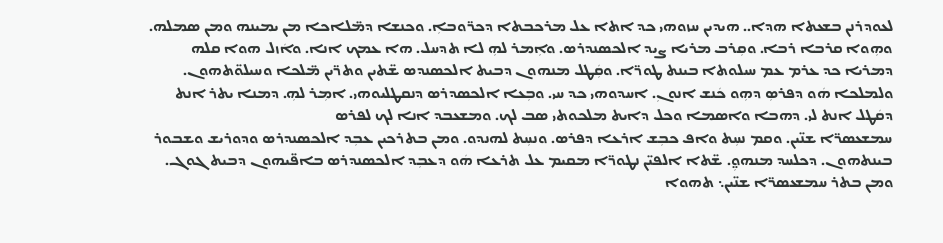ܠܥܘܕܪܢܢ ܒܫܥܬܐ ܗܕܐ.. ܗܝܕܝܢ ܚܙܘܗܝ ܟܕ ܐܬܐ ܥܠ ܡܪܟܒܬܐ ܕܟܪ̈ܘܒܐܼ. ܘܟܢܫܐ ܕܡ̈ܠܐܟܐ ܡܢ ܝܡܝܢܗ ܘܡܢ ܣܡܠܗ. ܘܗܼܘܐ ܩܪܒܐ ܪܒܐ. ܘܩܼܪܒ ܡܪܝܐ ܨܝܕ ܐܠܟܣܢܕܪܣ. ܘܐܼܡܪ ܠܗܼ ܠܐ ܬܕܚܠ. ܗܐ ܥܡܟ ܐܢܐ. ܘܐܿܙܠ ܗܘܐ ܩܠܗ ܕܡܪܝܐ ܟܕ ܥܪܡ ܥܡ ܚܝܠܘܬܐ ܒܝܢܬ ܛܘܪ̈ܐ. ܘܩܼܿܛܠ ܡܢܗܘܢ ܕܒܝܬ ܐܠܟܣܢܕܣ ܫ̈ܬܝܢ ܘܬܪ̈ܝܢ ܡ̈ܠܟܐ ܘܚܝܠܘ̈ܬܗܘܢ. ܘܠܡܠܟܐ ܗܿܘ ܕܦܪܣܼ ܕܗܼܘ ܟܿܢܫ ܐܢܘܢܼ. ܐܚܕܘܗܝ ܟܕ ܚܝ. ܘܒܼܥܐ ܐܠܟܣܕܪܣ ܕܢܩܛܠܝܘܗܝ. ܐܡܼܪ ܠܗܼ. ܕܡܢܐ ܝܬܪ ܐܢܬ ܕܩܿܛܠ ܐܢܬ ܠܝ. ܕܗܒܐ ܘܐܣܡܐ ܘܟܠ ܕܐܝܬ ܡܠܟܘܬܝ ܣܒ ܠܟ. ܘܡܫܥܒܕ ܐܢܐ ܠܟ ܠܦܪܣ
ܚܡܫܥܣܪ̈ܐ ܫܢ̈ܝܢ. ܘܩܡ ܢܚܼܬ ܘܐܦ ܟܒܼܫ ܐܪܥܐ ܕܦܪܣ. ܘܢܚܼܬ ܠܗܢܕܘ. ܘܡܢ ܒܬܪܟܝܢ ܥܒܼܕ ܐܠܟܣܢܕܪܣ ܘܕܘܪܝܫ ܘܫܒܘܪ ܒܝܢܬܗܘܢ. ܕܟܠܚܕ ܡܢܗܘ̤ܼ. ܫ̈ܬܐ ܐܠܦܝ̈ܢ ܢܛܘܪ̈ܐ ܡܩܝܡ ܥܠ ܬܪܥܐ ܗܿܘ ܕܥܒܼܕ ܐܠܟܣܢܕܪܣ ܒܐܦ̈ܝܗܘܢ ܕܒܝܬ ܓܘܓ. ܘܡܢ ܒܬܪ ܚܡܫܥܣܪ̈ܐ ܫܢ̈ܝܢ܆ ܬܗܘܐ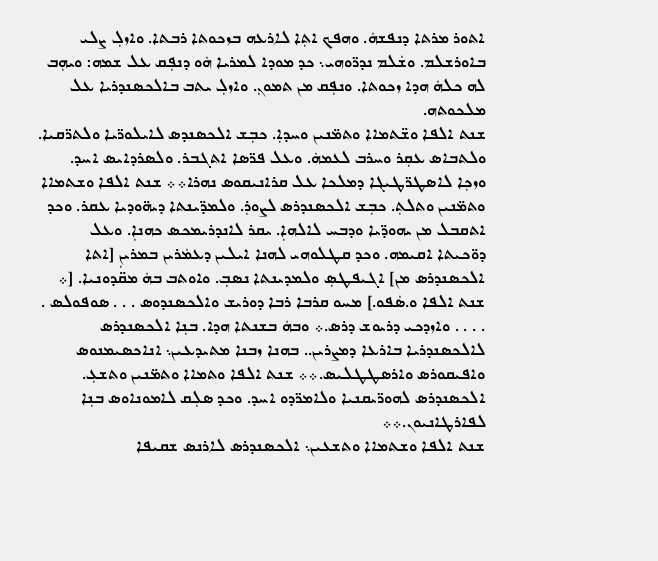ܐܬܘܪ ܡܪܬܐ ܕܢܦܫܗܿ. ܘܗܦܟ ܐܬܼܐ ܠܐܪܥܗ ܒܙܟܘܬܐ ܪܒܬܐ. ܘܐܙܠܼ ܨܠܝ ܒܐܘܪܫܠܡ. ܘܫܿܠܡ ܢܕܪ̈ܘܗܝ܆ ܟܕ ܡܘܕܐ ܠܡܪܝܐ ܗܿܘ ܕܢܦܼܩ ܥܠ ܫܡܗ: ܘܝܗܼܒ ܠܗ ܟܠܗܿ ܗܕܐ ܙܟܘܬܐ. ܘܢܦܼܩ ܡܢ ܬܡܘܢܼ. ܘܐܙܠܼ ܝܬܒ ܒܐܠܟܣܢܕܪܝܐ ܥܠ ܡܠܟܘܬܗ.
ܫܢܬ ܐܠܦܐ ܘܫ̈ܬܡܐܐ ܘܬܡ̈ܢܝܢ ܘܚܕܐܼ. ܟܒܼܫ ܐܠܟܣܢܕܣ ܠܐܝܠܘܪ̈ܝܐ ܘܠܬܪ̈ܩܝܐ. ܘܠܬܒܐܣ ܥܩܼܪ ܘܚܪܒ ܠܥܡܗܿ. ܘܥܠ ܦܪ̈ܣܐ ܐܬܓܒܪ. ܘܠܣܪܕܐܝܣ ܐܚܕ. ܘܙܟܼܐ ܠܐܣܛܪ̈ܛܝܓܐ ܕܡܠܟܐ ܥܠ ܩܪܐܢܝܩܘܣ ܢܗܪܐ܀܀ ܫܢܬ ܐܠܦܐ ܘܫܬܡܐܐ ܘܬܡ̈ܢܝܢ ܘܬܠܬܼ. ܟܒܼܫ ܐܠܟܣܢܕܪܣ ܠܨܘܪܼ. ܘܠܡܕ̈ܝܢܬܐ ܕܝܗ̈ܘܕܝܐ ܥܩܪ. ܘܟܕ ܐܬܩܒܠ ܡܢ ܝܗܘܕ̈ܝܐ ܘܕܒܚ ܠܐܠܗܐܼ. ܝܩܪ ܠܐܢܕܪܝܡܟܣ ܟܗܢܐܼ. ܘܥܠ ܕܘ̈ܟܝܬܐ ܐܩܝܡܗ. ܘܟܕ ܩܛܠܘܗܝ ܠܗܢܐ ܐܝܠܝܢ ܕܥܡܿܪܝܢ ܒܡܪܝܢܼ [ܐܬܐ ܐܠܟܣܢܕܪܣ ܡܢ] ܐܓܝܦܛܣܼ ܘܠܡܕܝܢܬܐ ܢܣܒܼ. ܘܐܘܬܒ ܒܗܿ ܡܩ̈ܕܘܢܝܐ. [܀ ܫܢܬ ܐܠܦܐ ܘ.ܣܿܦܘ.] ܡܚܘ ܩܪܒܐ ܪܒܐ ܕܘܪܝܫ ܘܐܠܟܣܢܕܘܣ . . . ܣܘܦܘܠܣ . . . . . ܘܐܙܕܟܝ ܕܪܝܘܫ ܕܪܣ.܀ ܘܒܗܿ ܒܫܢܬܐ ܗܕܐ. ܒܢܼܐ ܐܠܟܣܢܕܪܣ ܠܐܠܟܣܢܕܪܝܐ ܒܐܪܥܐ ܕܡܨܪܝܢ.. ܒܗܢܐ ܙܒܢܐ ܡܬܝܕܥܝܢ܆ ܐܢܐܟܣܝܡܢܘܣ ܘܐܦܝܩܘܪܣ ܘܐܪܣܛܛܠܝܣ.܀܀ ܫܢܬ ܐܠܦܐ ܘܬܡܐܐ ܘܬܡ̈ܢܝܢ ܘܬܫܥܼ. ܐܠܟܣܢܕܪܣ ܠܗܘܪ̈ܝܩܢܝܐ ܘܠܐܡܪ̈ܕܘ ܐܚܕ. ܘܟܕ ܣܠܼܩ ܠܐܡܘܢܐܘܣ ܒܢܼܐ ܠܦܐܪܛܐܢܝܘܢ.܀܀
ܫܢܬ ܐܠܦܐ ܘܫܬܡܐܐ ܘܬܫܥܝܢ܆ ܐܠܟܣܢܕܪܣ ܠܐܪܢܣ ܫܩܝܦܐ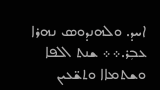ܐܚܕ. ܘܠܗܢܕܘܣ ܢܗܪܐ ܥܒܼܪ.܀܀ ܫܢܬ ܐܠܦܐ ܘܫܬܡܐܐ ܘܬܫ̈ܥܝܢ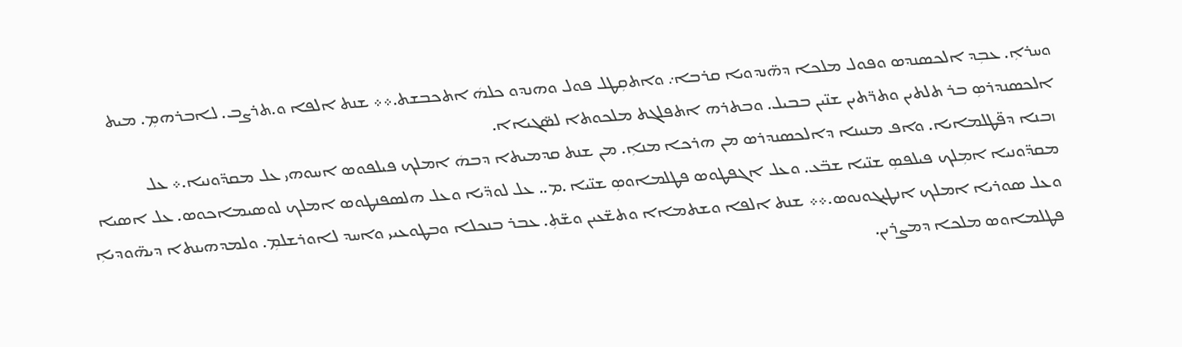ܘܚܪܐܼ. ܥܒܼܕ ܐܠܟܣܢܕܣ ܘܦܘܠ ܡܠܟܐ ܕܗ̈ܢܕܘܝܐ ܩܪܒܐ܇ ܘܐܬܩܼܛܠ ܦܘܠ ܘܗܢܕܘ ܟܠܗܿ ܐܬܟܒܫܬ.܀܀ ܫܢܬ ܐܠܦܐ ܘ.ܬܪܨܒ. ܠܐܒܪܗܡܼ. ܡܝܬ ܐܠܟܣܢܕܪܣܼ ܒܪ ܬܠܬܝܢ ܘܬܪ̈ܬܝܢ ܫܢ̈ܝܢ ܒܒܝܠ. ܘܒܬܪܗ ܐܬܦܠܓܬ ܡܠܟܘܬܐ ܠܣ̈ܓܝܐܐ.
ܙܒܢܐ ܕܦ̈ܛܠܡܐܝܐ. ܘܐܦ ܡܢܝܢܐ ܕܐܠܟܣܢܕܪܣ ܡܢ ܗܪܟܐ ܡܢܐܼ. ܡܢ ܫܢܬ ܩܕܡܝܬܐ ܕܒܗܿ ܐܡܠܟ ܦܝܠܦܘܣ ܐܚܘܗܝ ܥܠ ܡܩܕ̈ܘܢܝܐ.܀ ܥܠ ܡܩܕ̈ܘܢܝܐ ܐܡܼܠܟ ܦܝܠܦܣܼ ܫܢ̈ܝܐ ܫܒ̈ܥ. ܘܥܠ ܐܓܦܛܘܣ ܦܛܠܡܐܘܣܼ ܫܢ̈ܝܐ .ܡ.. ܥܠ ܠܘܕ̈ܝܐ ܘܥܠ ܗܠܣܦܢܛܘܣ ܐܡܠܟ ܠܘܣܝܡܐܟܘܣ. ܥܠ ܐܣܝܐ ܘܥܠ ܣܘܪܝܐ ܐܡܠܟ ܐܢܛܝܓܘܢܘܣ.܀܀ ܫܢܬ ܐܠܦܐ ܘܫܬܡܐܐ ܘܬܫ̈ܥܝܢ ܘܫ̈ܬܼ. ܥܒܪ ܒܢܟܠܐ ܘܒܛܘܥܝܝ ܘܐܚܕ ܠܐܘܪܫܠܡܼ. ܘܠܡܕܗܝܢܬܐ ܕܝܗ̈ܘܕܝܐܼ ܦܛܠܡܐܘܣ ܡܠܟܐ ܕܡܨܪܝܢ.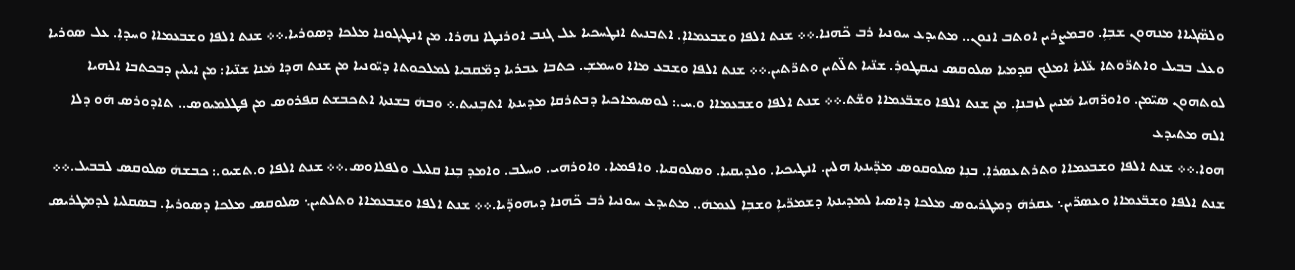ܘܠܣ̈ܓܝܐܐ ܡܢܗܘܢ ܫܒܼܐܼ. ܘܒܡܨܪܝܢ ܐܘܬܒ ܐܢܘܢ.. ܡܬܝܕܥ ܚܘܢܝܐ ܪܒ ܟ̈ܗܢܐ.܀܀ ܫܢܬ ܐܠܦܐ ܘܫܒܥܡܐܐܼ. ܐܬܒܢܝܬ ܐܢܛܚܟܝܐ ܥܠ ܓܢܒ ܐܘܪܢܛܐ ܢܗܪܐ. ܡܢ ܐܢܛܝܓܘܢܐ ܡܠܟܐ ܕܣܘܪܝܐ.܀܀ ܫܢܬ ܐܠܦܐ ܘܫܒܥܡܐܐ ܘܚܕܐܼ. ܥܠ ܣܘܪܝܐ ܘܥܠ ܒܒܝܠ ܘܐܬܪ̈ܘܬܐ ܥ̈ܠܝܐܿ ܐܡܠܟ ܩܕܡܝܐ ܣܠܘܩܣ ܢܝܩܛܘܪܼ. ܫܢ̈ܝܐ ܬܠ̈ܬܝܢ ܘܬܪ̈ܬܝܢ.܀܀ ܫܢܬ ܐܠܦܐ ܘܫܒܥ ܡܐܐ ܘܚܡܫܼ. ܟܬܒܐ ܥܒܪܝܐ ܕܡ̈ܩܒܝܐ ܠܡܠܟܘܬܐ ܕܝ̈ܘܢܝܐ ܡܢ ܫܢܬ ܗܕܐ ܡܿܢܐ ܫܢ̈ܝܐ: ܡܢ ܐܝܠܝܢ ܕܒܟܬܒܐ ܐܠܗܝܐ ܠܘܬܗܘܢ ܣܝ̈ܡܢ. ܘܐܘܪ̈ܗܝܐ ܡܿܢܝܢ ܠܙܒܢܐܼ. ܡܢ ܫܢܬ ܐܠܦܐ ܘܫܒ̈ܥܡܐܐ ܘܫ̈ܬ.܀܀ ܫܢܬ ܐܠܦܐ ܘܫܒܥܡܐܐ ܘ.ܚ.: ܠܘܣܝܡܐܟܝܐ ܕܒܬܪܩܐ ܡܕܝܢܬܐ ܐܬܒܼܢܝܬ.܀ ܘܒܗܿ ܒܫܢܬܐ ܐܬܟܒܫܬ ܩܦܪܘܣ ܡܢ ܦܛܠܡܝܘܣ.. ܬܐܕܘܪܣ ܗܿܘ ܕܠܐ ܐܠܗ ܡܬܝܕܥ
ܗܘܐ.܀܀ ܫܢܬ ܐܠܦܐ ܘܫܒܥܡܐܐ ܘܬܪܬܥܣܪܐܼ. ܒܢܼܐ ܣܠܘܩܘܣ ܡܕ̈ܝܢܬܐ ܗܠܝܢ. ܐܢܛܝܟܝܐ. ܘܠܕܝܩܝܐ. ܘܣܠܘܩܝܐ. ܘܐܦܡܝܐ. ܘܐܘܪܗܝ. ܘܚܠܒ. ܘܐܡܕ ܒܼܢܐ ܩܠܝܠ ܘܠܦܠܐܘܣ.܀܀ ܫܢܬ ܐܠܦܐ ܘ.ܬܫܝܘ.: ܟܒܫܗܿ ܣܠܘܩܣ ܠܒܒܝܠ.܀܀ ܫܢܬ ܐܠܦܐ ܘܫܒ̈ܥܡܐܐ ܘܥܣܪ̈ܝܢ܆ ܥܩܪܗܿ ܕܡܛܪܝܘܣ ܡܠܟܐ ܕܐܣܝܐ ܠܡܕܝܢܬܐ ܕܫܡܪ̈ܝܐܼ ܘܫܒܼܐ ܠܥܡܗܿ.. ܡܬܝܕܥ ܚܘܢܝܐ ܪܒ ܟ̈ܗܢܐ ܕܝܗܘܕ̈ܝܐ.܀܀ ܫܢܬ ܐܠܦܐ ܘܫܒܥܡܐܐ ܘܬܠܬܝܢ܆ ܣܠܘܩܣ ܡܠܟܐ ܕܣܘܪܝܐܼ. ܒܣܩܠܝܐ ܠܕܡܛܪܝܣ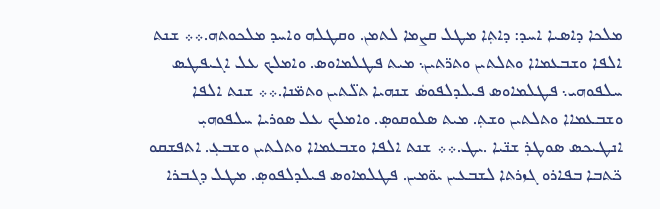ܡܠܟܐ ܕܐܣܝܐ ܐܚܕ: ܕܐܬܼܐ ܡܛܠ ܩܨܡܐ ܠܬܡܢ. ܘܩܛܠܗ ܘܐܚܕ ܡܠܟܘܬܗ.܀܀ ܫܢܬ ܐܠܦܐ ܘܫܒܥܡܐܐ ܘܬܠܬܝܢ ܘܬܪ̈ܬܝܢ܆ ܡܝܬ ܦܛܠܡܐܘܣ. ܘܐܡܠܟ ܥܠ ܐܓܝܦܛܣ ܚܠܦܘܗܝ܆ ܦܛܠܡܐܘܣ ܦܝܠܕܠܦܘܣܿ ܫܢܗܝܐ ܬܠ̈ܬܝܢ ܘܬܡ̈ܢܐ.܀܀ ܫܢܬ ܐܠܦܐ ܘܫܒܥܡܐܐ ܘܬܠܬܝܢ ܘܫܬܼ. ܡܝܬ ܣܠܘܩܘܣܼ. ܘܐܡܠܟ ܥܠ ܣܘܪܝܐ ܚܠܦܘܗܝܼ ܐܢܛܝܟܣ ܣܘܛܪܼ ܫܢ̈ܝܐ .ܝܛ.܀܀ ܫܢܬ ܐܠܦܐ ܘܫܒܥܡܐܐ ܘܬܠܬܝܢ ܘܫܒܥܼ. ܐܬܦܫܩܘ ܟ̈ܬܒܐ ܒܦܐܪܘ ܓܙܪܬܐ ܠܫܒܥܝܢ ܝܘ̈ܡܝܢ. ܦܛܠܡܐܘܣ ܦܝܠܕܠܦܘܣܼ. ܡܛܠ ܕܓܒܪܐ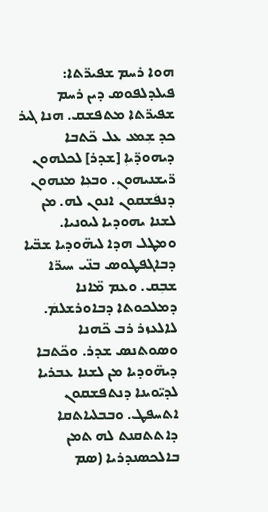ܗܘܐ ܪܚܡ ܫܦܝܪ̈ܬܐ: ܦܝܠܕܠܦܘܣ ܕܝܢ ܪܚܡ ܫܦܝܪ̈ܬܐ ܡܬܦܫܩ. ܗܢܐ ܓܝܪ ܟܕ ܫܼܡܥ ܥܠ ܟ̈ܬܒܐ ܕܝܗܘܕ̈ܝܐܼ [ܫܕܪ] ܠܟܠܗܘܢ ܪ̈ܝܫܢܝܗܘܢܼ. ܘܒܥܼܐ ܡܢܗܘܢ ܕܢܦܿܫܩܘܢ ܐܢܘܢ ܠܗ. ܡܢ ܠܫܢܐ ܝܗܘܕܝܐ ܠܝܘܢܝܐ. ܘܡܛܠ ܗܕܐ ܠܝܗ̈ܘܕܝܐ ܫܒ̈ܝܐ ܕܒܐܓܦܛܘܣ ܒܢ̈ܝ ܚܝܪ̈ܐ ܫܒܼܩ. ܘܥܡ ܡ̈ܐܢܐ ܕܡܠܟܘܬܐ ܕܒܐܘܪܫܠܡܿ. ܠܐܠܥܙܪ ܪܒ ܟ̈ܗܢܐ ܘܣܘܬܢܣ ܫܕܪ. ܘܟ̈ܬܒܐ ܕܝܗ̈ܘܕܝܐ ܡܢ ܠܫܢܐ ܥܒܪܝܐ ܠܕܝ̈ܘܝܢܐ ܕܢܬܦܫܩܘܢ ܐܬܚܦܛ. ܘܒܒܠܝܐܬܩܐ ܕܐܬܬܩܢܬ ܠܗ ܬܡܢ ܒܐܠܟܣܢܕܪܝܐ (ܣܡ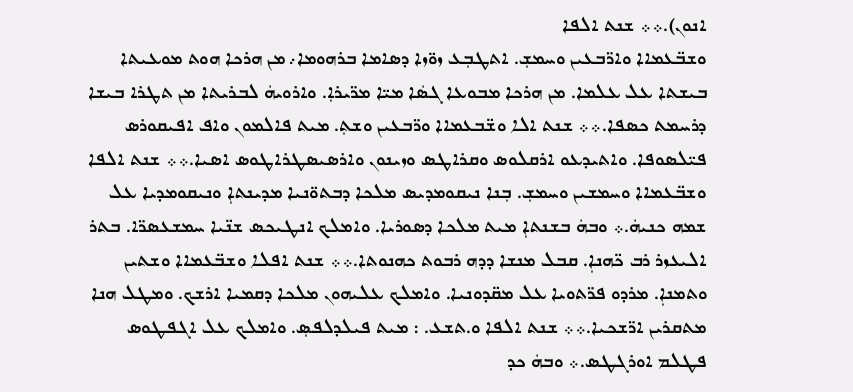ܐܢܘܢ).܀܀ ܫܢܬ ܐܠܦܐ
ܘܫܒ̈ܥܡܐܐ ܘܐܪ̈ܒܥܝܢ ܘܚܡܫܼ. ܐܬܛܒܼܥ ܙܘ̈ܙܐ ܕܣܐܡܐ ܒܪܗܘܡܐ܇ ܡܢ ܗܪܟܐ ܗܘܬ ܡܘܥܝܬܐ ܒܝܫܬܐ ܥܠ ܥܠܡܐ. ܡܢ ܗܪܟܐ ܡܒܘܥܐ ܓܣܿܐ ܡܝ̈ܐ ܡܪ̈ܝܪܐܼ. ܘܐܪܘܝܗܿ ܠܒܪܝܬܐ ܡܢ ܬܛܪܐ ܒܝܫܐ ܕܪܚܡܬ ܟܣܦܐ.܀܀ ܫܢܬ ܐܠܐ ܘܫ̈ܒܥܡܐܐ ܘܪ̈ܒܥܝܢ ܘܫܬܼ. ܡܝܬ ܦܐܠܡܘܢ ܘܐܦ ܐܦܝܩܘܪܣ ܦܝ̈ܠܣܘܦܐ. ܘܐܬܝܕܥܘ ܐܪܩܠܘܣ ܘܩܪܐܛܣ ܘܙܝܢܘܢ ܘܐܪܣܝܣܛܪܐܛܘܣ ܐܣܝܐ.܀܀ ܫܢܬ ܐܠܦܐ ܘܫܒ̈ܥܡܐܐ ܘܚܡܫܝܢ ܘܚܡܫܼ. ܒܼܢܐ ܢܝܩܘܡܕܝܣ ܡܠܟܐ ܕܒܬܘ̈ܢܝܐ ܡܕܝܢܬܐܼ ܘܢܝܩܘܡܕܝܐ ܥܠ ܫܡܗ ܟܢܝܗܿ.܀ ܘܒܗܿ ܒܫܢܬܐܼ ܡܝܬ ܡܠܟܐ ܕܣܘܪܝܐ. ܘܐܡܠܟ ܐܢܛܝܟܣ ܫܢ̈ܝܐ ܚܡܫܥܣܪ̈ܐ. ܒܬܪ ܐܠܝܥܙܪ ܪܒ ܟ̈ܗܢܐܼ. ܩܒܠ ܡܢܫܐ ܕܕܗ ܪܒܘܬ ܟܗܢܘܬܐ.܀܀ ܫܢܬ ܐܦܠܐ ܘܫܒ̈ܥܡܐܐ ܘܫܬܝܢ ܘܬܡܢܐܼ. ܡܪܕܘ ܦܪ̈ܬܘܝܐ ܥܠ ܡܩ̈ܕܘܢܝܐ. ܘܐܡܠܟ ܥܠܝܗܘܢ ܡܠܟܐ ܕܩܡܝܐ ܐܪܫܟ. ܘܡܛܠ ܗܢܐ ܡܬܩܪܝܢ ܐܪ̈ܫܟܝܐ.܀܀ ܫܢܬ ܐܠܦܐ ܘ.ܬܫܥ. : ܡܝܬ ܦܝܠܕܠܦܣܼ. ܘܐܡܠܟ ܥܠ ܐܓܦܛܘܣ ܦܛܠܡ ܐܘܪܓܛܣ.܀ ܘܒܗܿ ܟܕ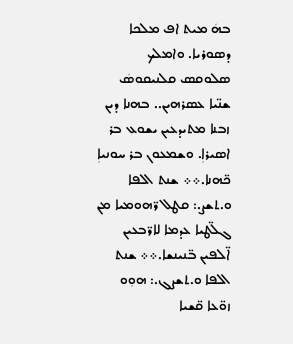ܒܗܿ ܡܝܬ ܐܦ ܡܠܟܐ ܕܣܘܪܝܐ. ܘܐܡܠܟ ܣܠܘܩܣ ܩܠܢܝܩܘܣܿ ܫܢ̈ܝܐ ܥܣܪܗܝܢ.. ܒܗܢܐ ܕܝܢ ܙܒܢܐ ܡܬܝܕܥܝܢ ܝܫܘܥ ܒܪ ܐܣܝܪܐܼ. ܘܫܡܥܘܢ ܒܪ ܚܘܢܝܐܼ ܟ̈ܗܢܐ.܀܀ ܫܢܬ ܐܠܦܐ ܘ.ܬܫܨ.: ܩܛܠ ܪ̈ܗܘܡܝܐ ܡܢ ܓܠ̈ܛܝܐ ܥܕܡܐ ܠܐܪ̈ܒܥܝܢ ܐ̈ܠܦܝܢ ܒ̈ܢܝܢܫܐ.܀܀ ܫܢܬ ܐܠܦܐ ܘ.ܬܫܨܓ.: ܗܘܼܘ ܙܘ̈ܥܐ ܩ̈ܫܝܐ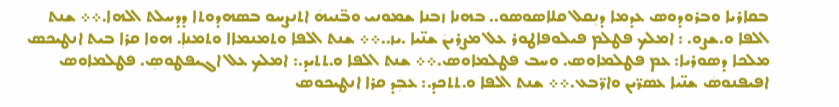ܒܩܐܪܝܐ ܘܒܪܘܕܘܣ ܥܕܡܐ ܕܢܼܩܠ ܩܠܐܣܘܣܘ.. ܒܗܢܐ ܙܒܢܐ ܫܡܘܢܝ ܘܒ̈ܢܝܗܿ ܐܬܢܨܚܘ ܒܣܗܕܘܬܐ ܕܕܚܠܬ ܐܠܗܐ.܀܀ ܫܢܬ ܐܠܦܐ ܘ.ܫܨܘ. : ܐܡܠܟ ܦܛܠܡ ܦܝܠܘܦܐܛܘܪ ܥܠ ܡܨܪܝܢܿ ܫܢ̈ܝܐ .ܝܙ..܀܀ ܫܢܬ ܐܠܦܐ ܘܬܡܢܡܐܐ ܘܬܡܢܐܼ. ܗܘܐ ܩܪܐ ܒܝܬ ܐܢܛܝܟܣ
ܡܠܟܐ ܕܣܘܪܝܐ: ܥܡ ܦܛܠܡܐܘܣ. ܘܚܒ ܦܛܠܡܐܘܣ.܀܀ ܫܢܬ ܐܠܦܐ ܘ.ܬܬܝܕ.: ܐܡܠܟ ܥܠ ܐܓܝܦܛܘܣܼ. ܦܛܠܡܐܘܣ ܐܦܝܦܢܘܣܿ ܫܢ̈ܝܐ ܥܣܪ̈ܝܢ ܘܐܪ̈ܒܥ.܀܀ ܫܢܬ ܐܠܦܐ ܘ.ܬܬܟܕ.: ܥܒܼܕ ܩܪܐ ܐܢܛܝܟܘܣ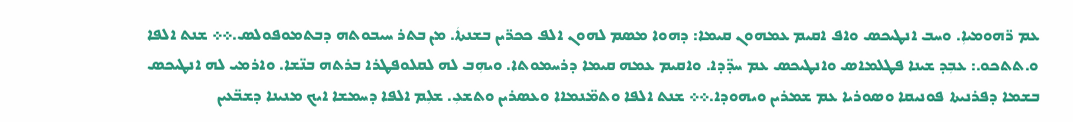ܥܡ ܪ̈ܗܘܡܝܐܼ. ܘܚܒ ܐܢܛܝܟܣ ܘܐܦ ܐܩܝܡ ܥܡܗܘܢ ܩܝܡܐ: ܕܗܘܐ ܡܣܡ ܠܗܘܢ ܐܠܦ ܟܟܪ̈ܝܢ ܒܫܢܬܐܿ. ܡܢ ܒܬܪ ܚܝܒܘܬܗ ܕܒܬܡܘܦܘܠܣ.܀܀ ܫܢܬ ܐܠܦܐ ܘ.ܬܬܟܘ.: ܥܒܼܕ ܫܝܢܐ ܦܛܠܡܐܣ ܘܐܢܛܝܟܣ ܥܡ ܚܕ̈ܕܐ. ܘܐܩܝܡ ܥܡܗ ܩܝܡܐ ܕܪܚܡܘܬܐ. ܘܝܗܼܒ ܠܗ ܠܩܠܘܦܛܪܐ ܒܪܬܗ ܒܢ̈ܫܐ. ܘܐܪܡܝ ܠܗ ܐܢܛܝܟܣ ܒܫܡܐ ܕܦܪܢܝܬܐ ܦܘܢܝܩܐ ܘܣܘܪܝܐ ܥܡ ܫܡܪܝܢ ܘܝܗܘܕܐ.܀܀ ܫܢܬ ܐܠܦܐ ܘܬܡ̈ܢܡܐܐ ܘܥܣܪܝܢ ܘܬܫܥܼ. ܫܠܼܡ ܐܠܦܐ ܕܚܡܫܐ ܐܝܟ ܡܢܝܢܐ ܕܫܒ̈ܥܝܢ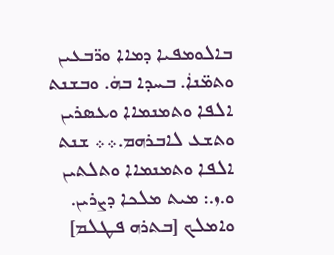ܒܐܠܘܡܦܝܐ ܕܡܐܐ ܘܪ̈ܒܥܝܢ ܘܬܡ̈ܢܐܿ. ܒܚܕܐ ܒܗܿ. ܘܒܫܢܬ ܐܠܦܐ ܘܬܡܢܡܐܐ ܘܥܣܪܝܢ ܘܬܫܥ ܠܐܒܪܗܡ.܀܀ ܫܢܬ ܐܠܦܐ ܘܬܡܢܡܐܐ ܘܬܠܬܝܢ ܘ.ܙ.: ܡܝܬ ܡܠܟܐ ܕܨܪܝܢ. ܘܐܡܠܟ [ܒܬܪܗ ܦܛܠܡ]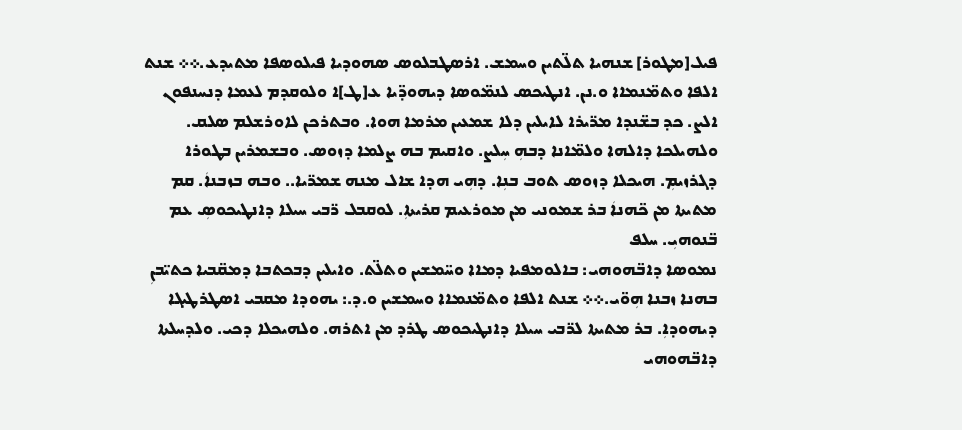ܦܝܠ[ܡܛܘܪ] ܫܢܗܝܐ ܬܠ̈ܬܝܢ ܘܚܡܫ. ܐܪܣܛܒܠܘܣ ܣܗܘܕܝܐ ܦܝܠܘܣܦܐ ܡܬܝܕܥ.܀܀ ܫܢܬ ܐܠܦܐ ܘܬܡ̈ܢܡܐܐ ܘ.ܢܢ. ܐܢܛܝܟܣ ܠܢܡ̈ܘܣܐ ܕܝܗܘܕ̈ܝܐ ܥ[ܛ]ܐ ܘܠܘܩܕܡ ܠܥܡܐ ܕܢܚܢܦܘܢ ܐܠܨ. ܟܕ ܒܫ̈ܢܕܐ ܡܪ̈ܝܪܐ ܠܐܝܠܝܢ ܕܠܐ ܫܡܥܝܢ ܡܪܡܐ ܗܘܐ. ܘܒܬܪܟܢ ܠܐܘܪܫܠܡ ܣܠܩ. ܘܠܗܝܠܟܐ ܕܐܠܗܐ ܘܠܡ̈ܐܢܐ ܕܒܗܼ ܚܼܠܨ. ܘܐܩܝܡ ܒܗ ܨܠܡܐ ܕܙܘܣ. ܘܒܫܡܪܝܢ ܒܛܘܪܐ ܕܓܪܙܝܡܼ. ܗܝܟܠܐ ܕܙܘܣ ܬܘܒ ܒܢܼܐ. ܕܗܼܝ ܗܕܐ ܫܐܠ ܡܢܗ ܫܡܪ̈ܝܐ.. ܘܒܗ ܒܙܒܢܐܿ. ܩܡ ܡܬܝܬܐ ܡܢ ܟ̈ܗܢܐܿ ܒܪ ܫܡܘܢܝ ܡܢ ܡܘܪܥܝܡ ܩܪܝܬܐܼ. ܠܘܩܒܠ ܪ̈ܒܝ ܚܝܠܐ ܕܐܢܛܝܟܘܣܼ ܥܡ ܒ̈ܢܘܗܝܼ. ܚܠܦ
ܢܡܘܣܐ ܕܐܒ̈ܗܘܗܝ: ܒܐܠܘܡܦܝܐ ܕܡܐܐ ܘܚ̈ܡܫܝܢ ܘܬܠ̈ܬ. ܘܐܝܠܝܢ ܕܒܟܬܒܐ ܕܡܩ̈ܒܝܐ ܟܬܝ̈ܒܢܼ ܒܗܢܐ ܙܒܢܐ ܗܼܘ̈ܝ.܀܀ ܫܢܬ ܐܠܦܐ ܘܬܡ̈ܢܡܐܐ ܘܚܡܫܝܢ ܘ.ܕ.: ܝܗܘܕܐ ܡܩܒܝ ܐܣܛܪܛܝܓܐ ܕܝܗܘܕܐܼ. ܒܪ ܡܬܝܬܐ ܠܪ̈ܒܝ ܚܝܠܐ ܕܐܢܛܝܟܘܣ ܛܪܕ ܡܢ ܐܬܪܗ. ܘܠܗܝܟܠܐ ܕܟܝ. ܘܠܕܚܠܬܐ ܕܐܒ̈ܗܘܗܝ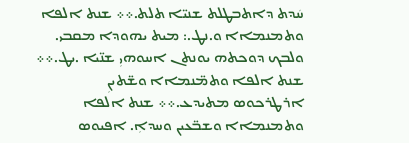ܚܿܕܬ ܕܐܬܒܛܠܬ ܫܢܝ̈ܐ ܬܠܬ.܀܀ ܫܢܬ ܐܠܦܐ ܘܬܡܢܡܐܐ ܘ.ܢܛ.: ܡܝܬ ܝܗܘܕܐ ܡܩܒܝ. ܘܠܒܟ ܕܘܟܬܗ ܝܘܢܬܢ ܐܚܘܗܝܼ ܫܢ̈ܝܐ .ܝܛ.܀܀ ܫܢܬ ܐܠܦܐ ܘܬܡ̈ܢܡܐܐ ܘܫ̈ܬܝܢܼ ܐܪܛܪܟܘܣ ܡܬܝܕܥ.܀܀ ܫܢܬ ܐܠܦܐ ܘܬܡܢܡܐܐ ܘܫܒ̈ܥܝܢ ܘܚܕܐܼ. ܐܦܝܘܣ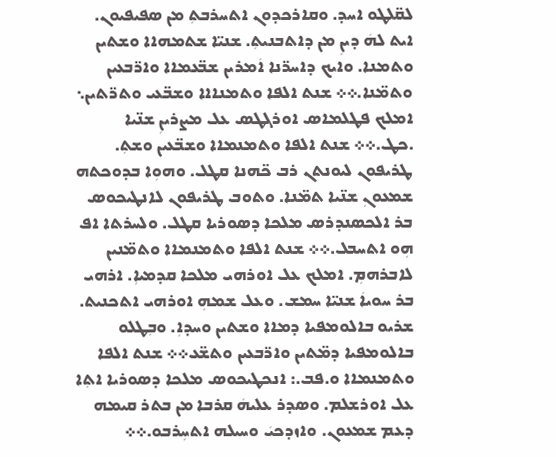ܠܩ̈ܠܛܘ ܐܚܕ. ܘܩܐܪܟܕܘܢ ܐܬܚܪܒܬܼ ܡܢ ܣܦܝܦܝܘܢ. ܐܝܬ ܠܗܿ ܕܝܢܼ ܡܢ ܕܐܬܒܢܝܬܼ. ܫܢܝ̈ܐ ܫܬܡܗܐܐ ܘܫܬܝܢ ܘܬܡܢܐ. ܘܐܝܟ ܕܐܚܪ̈ܢܐ ܐܿܡܪܝܢ ܫܒ̈ܥܡܐܐ ܘܐܪ̈ܒܥܝܢ ܘܬܡ̈ܢܐ.܀܀ ܫܢܬ ܐܠܦܐ ܘܬܡܢܐܐܐ ܘܫܒ̈ܥܝ ܘܬܪ̈ܬܝܢ܆ ܐܡܠܟ ܦܛܠܡܐܣ ܐܘܪܓܛܣ ܥܠ ܡܨܪܝܢܼ ܫܢ̈ܝܐ .ܟܛ.܀܀ ܫܢܬ ܐܠܦܐ ܘܬܡܢܡܐܐ ܘܫܒ̈ܥܝܢ ܘܫܬܼ. ܛܪܝܦܘܢ ܠܝܘܢܬܢ ܪܒ ܟ̈ܗܢܐ ܩܛܠ. ܘܗܘܼܐ ܒܕܘܟܬܗ ܫܡܥܘܢܼ ܫܢ̈ܝܐ ܬܡ̈ܢܐ. ܘܬܘܒ ܛܪܝܦܘܢ ܠܐܢܛܝܟܘܣ ܒܪ ܐܠܟܣܢܕܪܣ ܡܠܟܐ ܕܣܘܪܝܐ ܩܛܠ. ܘܠܚܪܬܐ ܐܦ ܗܼܘ ܐܬܚܒܠ.܀܀ ܫܢܬ ܐܠܦܐ ܘܬܡܢܡܐܐ ܘܬܡ̈ܢܝܢ ܠܐܒܪܗܡܼ. ܐܡܠܟ ܥܠ ܐܘܪܗܝ ܡܠܟܐ ܩܕܡܝܐܼ. ܐܪܗܝ ܒܪ ܚܘܝܐܿ ܫܢܝ̈ܐ ܚܡܫ. ܘܥܠ ܫܡܗܼ ܐܘܪܗܝ ܐܬܟܢܝܬ. ܫܪܝܘ ܒܐܠܘܡܦܝܐ ܕܡܐܐ ܘܫܬܝܢ ܘܚܕܐܼ. ܘܒܼܛܠܘ ܒܐܠܘܡܦܝܐ ܕܡ̈ܬܝܢ ܘܐܪ̈ܒܥܝܢ ܘܬܫ̈ܥ܀܀ ܫܢܬ ܐܠܦܐ ܘܬܡܢܡܐܐ ܘ.ܦܒ.: ܐܢܟܛܝܟܘܣ ܡܠܟܐ ܕܣܘܪܝܐ ܐܬܼܐ ܥܠ ܐܘܪܫܠܡ. ܘܣܕܪ ܥܠܝܗܿ ܩܪܒܐ ܡܢ ܒܬܪ ܩܝܡܗ ܕܥܡ ܫܡܥܘܢ. ܘܐܙܕܟܝܿ ܘܚܝܠܗ ܐܬܚܼܪܒܘ.܀܀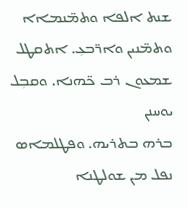ܫܢܬ ܐܠܦܐ ܘܬܡ̈ܢܡܐܐ ܘܬܡ̈ܢܝܢ ܘܐܪ̈ܒܥܼ. ܐܬܩܛܠ ܫܡܥܘܢ ܪܒ ܟ̈ܗܢܐ. ܘܩܒܼܠ ܝܘܚܢܢ
ܒܪܗ ܒܬܪܝܗ. ܘܦܛܠܡܐܣ ܢܦܠ ܡܢ ܫܘܠܛܢܐ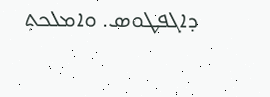ܕܐܓܦܛܘܣ. ܘܐܡܠܟܬܼ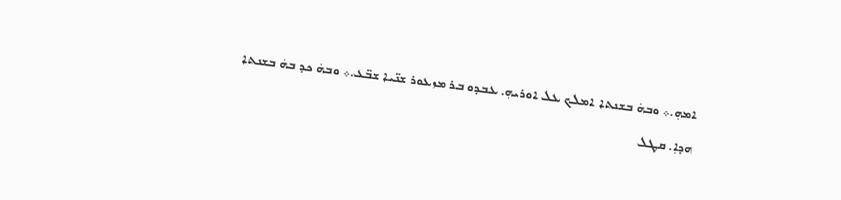ܐܡܗܼ.܀ ܘܒܗܿ ܒܫܢܬܐ ܐܡܠܟ ܥܠ ܐܘܪܝܗܼ. ܥܒܕܘ ܒܪ ܡܙܥܘܪ ܫܢ̈ܝܐ ܫܒ̈ܥ.܀ ܘܒܗܿ ܟܕ ܒܗܿ ܒܫܢܬܐ ܗܕܐܼ. ܩܛܠ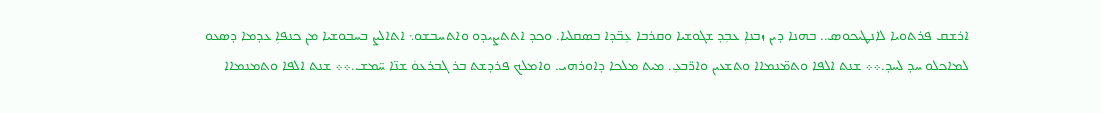ܐܪܫܩ ܦܪܬܘܝܐ ܠܐܢܛܝܟܘܣ.. ܒܗܢܐ ܕܝܢ ܙܒܢܐܼ ܥܒܼܕ ܫܓܘܫܝܐ ܘܩܪܒܐ ܥܼܒ̈ܕܐ ܒܣܩܠܝܐ. ܘܟܕ ܐܬܬܨܝܕܘ ܘܐܬܚܒܫܘ܆ ܐܬܐܠܨ ܒܚܒܘܫܝܐ ܡܢ ܟܢܦܐܼ ܥܕܡܐ ܕܣܥܘ ܠܡܐܟܠܘ ܚܕ ܠܚܕ.܀܀ ܫܢܬ ܐܠܦܐ ܘܬܡ̈ܢܡܐܐ ܘܬܫܥܝܢ ܘܐܪ̈ܒܥܼ. ܡܝܬ ܡܠܟܐ ܕܐܘܪܗܝ. ܘܐܡܠܟ ܦܪܕܫܬ ܒܪ ܓܒܪܥܘܿ ܫܢ̈ܐ ܚ̈ܡܫ.܀܀ ܫܢܬ ܐܠܦܐ ܘܬܡܢܡܐܐ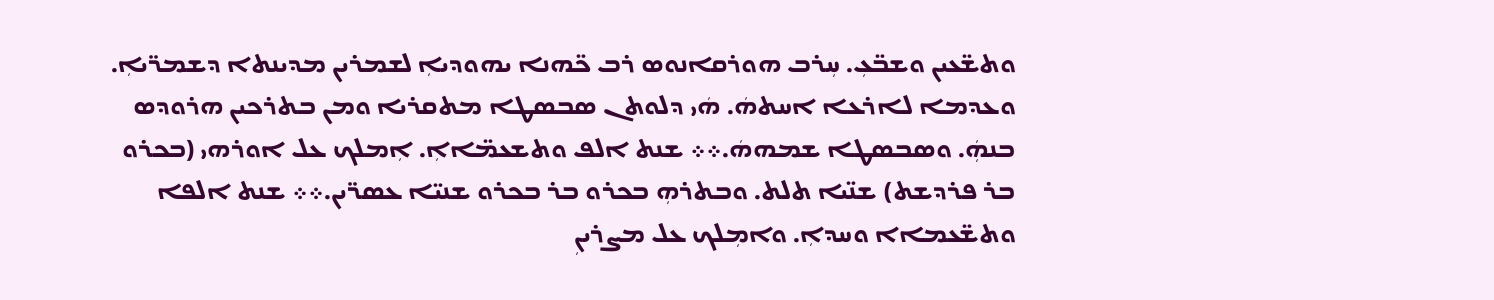ܘܬܫ̈ܥܝܢ ܘܫܒ̈ܥܼ. ܚܼܪܒ ܗܘܪܩܐܢܘܣ ܪܒ ܟ̈ܗܢܐ ܝܗܘܕܝܐܼ ܠܫܡܪܝܢ ܡܕܝܢܬܐ ܕܫܡܪ̈ܝܐܼ. ܘܥܕܡܐ ܠܐܪܥܐ ܐܚܬܗܿ. ܗܿܝ ܕܠܘܬܢ ܣܒܣܛܐ ܡܬܩܪܝܐ ܘܡܢ ܒܬܪܟܝܢ ܗܪܘܕܣ ܒܢܗܼܿ. ܘܣܒܣܛܐ ܫܡܗܗܿ.܀܀ ܫܢܬ ܐܠܦ ܘܬܫܥܡ̈ܐܐܼ. ܐܼܡܠܟ ܥܠ ܐܘܪܗܝ (ܒܟܪܘ ܒܪ ܦܪܕܫܬ) ܫܢ̈ܝܐ ܬܠܬ. ܘܒܬܪܗܼ ܒܟܪܘ ܒܪ ܒܟܪܘ ܫܢܝ̈ܐ ܥܣܪ̈ܝܢ.܀܀ ܫܢܬ ܐܠܦܐ ܘܬܫ̈ܥܡܐܐ ܘܚܕܐܼ. ܘܐܡܼܠܟ ܥܠ ܡܨܪܝܢܼ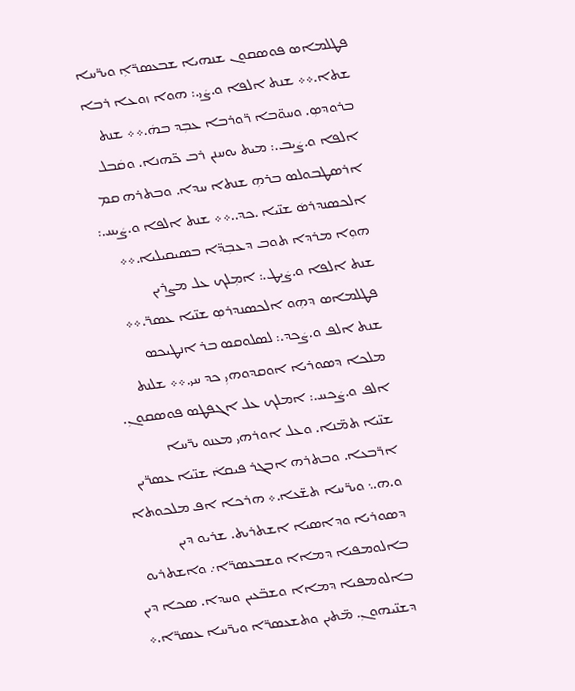ܦܛܠܡܐܣ ܦܘܣܩܘܢ ܫܢܗܝܐ ܫܒܥܣܪ̈ܐܼ ܘܝܪ̈ܚܐ ܫܬܐ.܀܀ ܫܢܬ ܐܠܦܐ ܘ.ܨܿܝ.: ܗܘܐ ܙܘܥܐ ܪܒܐ ܒܪܘܕܣܼ. ܘܚܘ̈ܒܐ ܪ̈ܘܪܒܐ ܥܒܼܕ ܒܗܿ.܀܀ ܫܢܬ ܐܠܦܐ ܘ.ܨܿܝܒ.: ܡܝܬ ܝܘܚܢܢ ܪܒ ܟ̈ܗܢܐ. ܘܩܿܒܠ ܐܪܣܛܒܘܠܣ ܒܪܗܼ ܫܢܬܐ ܚܕܐ. ܘܒܬܪܗ ܩܡ ܐܠܟܣܢܕܪܣܿ ܫܢ̈ܝܐ .ܟܕ..܀܀ ܫܢܬ ܐܠܦܐ ܘ.ܨܿܝܚ.: ܗܘܼܐ ܡܪܕܐ ܬܘܒ ܕܥܒܼܕ̈ܐ ܒܣܝܩܝܠܝܐ.܀܀ ܫܢܬ ܐܠܦܐ ܘ.ܨܿܝܛ.: ܐܡܼܠܟ ܥܠ ܡܨܪܝܢ ܦܛܠܡܐܣ ܕܗܼܘ ܐܠܟܣܢܕܪܣܼ ܫܢ̈ܝܐ ܥܣܪ̈.܀܀ ܫܢܬ ܐܠܦ ܘ.ܨܿܟܕ.: ܠܣܠܘܩܣ ܒܪ ܐܢܛܝܟܣ
ܡܠܟܐ ܕܣܘܪܝܐ ܐܘܩܕܘܗܝܼ ܟܕ ܚܝ.܀܀ ܫܠܢܬ ܐܠܦ ܘ.ܨܿܟܚ.: ܐܡܠܟ ܥܠ ܐܓܦܛܣ ܦܘܣܩܘܢܼ. ܫܢ̈ܝܐ ܬܡ̈ܢܐ. ܘܥܠ ܐܘܪܗܝ ܡܥܢܘ ܝܪ̈ܚܐ ܐܪ̈ܒܥܐ. ܘܒܬܪܗ ܐܒܓܪ ܦܝܩܐܿ ܫܢ̈ܝܐ ܥܣܪ̈ܝܢ ܘ.ܗ.܆ ܘܝܪ̈ܚܐ ܬܫ̈ܥܐ.܀ ܗܪܟܐ ܐܦ ܡܠܟܘܬܐ ܕܣܘܪܝܐ ܘܕܐܣܝܐ ܐܫܬܪܝܬ. ܫܪܝܘ ܕܝܢ ܒܐܠܘܡܦܝܐ ܕܡܐܐ ܘܫܒܥܣܪ̈ܐ܇ ܘܐܫܬܪܝܘ ܒܐܠܘܡܦܝܐ ܕܡܐܐ ܘܫܒ̈ܥܝܢ ܘܚܕܐ. ܣܟܐ ܕܝܢ ܕܫܢ̈ܝܗܘܢܼ. ܡ̈ܬܝܢ ܘܬܫܥܣܪ̈ܐ ܘܝܪ̈ܚܐ ܥܣܪ̈ܐ.܀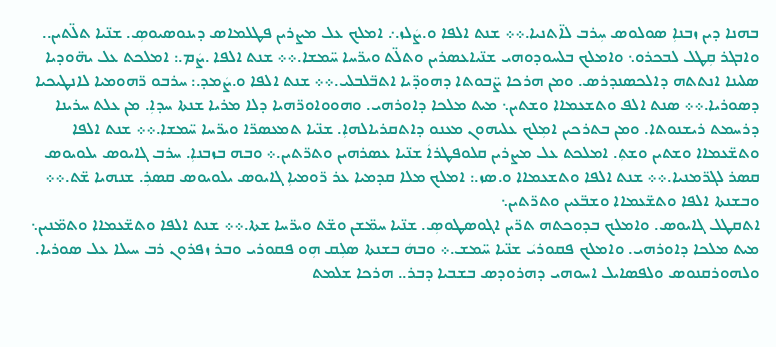ܒܗܢܐ ܕܝܢ ܙܒܢܐܼ ܣܘܠܘܣ ܚܼܪܒ ܠܐ̈ܬܢܝܐ.܀܀ ܫܢܬ ܐܠܦܐ ܘ.ܨܿܠܙ.܇ ܐܡܠܟ ܥܠ ܡܨܪܝܢ ܦܛܠܡܐܣ ܕܝܢܘܣܝܘܣܼ. ܫܢ̈ܝܐ ܬܠ̈ܬܝܢ.. ܘܐܒܓܪ ܩܼܛܠ ܠܒܟܪܘ܆ ܘܐܡܠܟ ܒܠܚܘܕܘܗܝ ܫܢ̈ܝܐܥܣܪܝܢ ܘܬܠ̈ܬ ܘܝܪ̈ܚܐ ܚ̈ܡܫܐ.܀܀ ܫܢܬ ܐܠܦܐ .ܨܿܡ.: ܐܡܠܟܬ ܥܠ ܝܗ̈ܘܕܝܐ ܣܠܝܢܐ ܐܢܬܬܗ ܕܐܠܟܣܢܕܪܣ. ܘܡܢ ܗܪܟܐ ܨ̈ܒܘܬܐ ܕܗܘܕ̈ܝܐ ܐܬܒ̈ܠܒܠܝ.܀܀ ܫܢܬ ܐܠܦܐ ܘ.ܨܿܡܕ.: ܚܪܒܘ ܪ̈ܗܘܡܝܐ ܠܐܢܛܝܟܝܐ ܕܣܘܪܝܐ.܀܀ ܣܢܬ ܐܠܦ ܘܬܫܥܡܐܐ ܘܫܬܝܢ܆ ܡܝܬ ܡܠܟܐ ܕܐܘܪܗܝ. ܘܗܘܘܐܘܪ̈ܗܝܐ ܕܠܐ ܡܪܝܐ ܫܢܬܐ ܚܕܐܼ. ܡܢ ܥܠܬ ܚܪܝܢܐ ܕܪܚܡܬ ܪܝܫܢܘܬܐ. ܘܡܢ ܒܬܪܟܝܢ ܐܡܼܠܟ ܥܠܝܗܘܢ ܡܥܢܘ ܕܐܬܩܪܝܐܠܗܐܼ. ܫܢ̈ܝܐ ܬܡܥܣܪ̈ܐ ܘܝܪ̈ܚܐ ܚ̈ܡܫܐ.܀܀ ܫܢܬ ܐܠܦܐ ܘܬܫ̈ܥܡܐܐ ܘܫܬܝܢ ܘܫܬܼ. ܐܡܠܟܬ ܥܠ ܡܨܪܝܢ ܩܠܘܦܛܪܐܿ ܫܢ̈ܝܐ ܥܣܪܗܝܢ ܘܬܪ̈ܬܝܢ.܀ ܘܒܗ ܒܙܒܢܐܼ. ܚܪܒ ܓܐܝܘܣ ܝܠܘܝܘܣ ܩܣܪ ܠܓܪ̈ܡܢܝܐ.܀܀ ܫܢܬ ܐܠܦܐ ܘܬܫܥܡܐܐ ܘ.ܣܙ.: ܐܡܠܟ ܡܠܐ ܩܕܡܝܐ ܥܪ ܪ̈ܘܡܝܐܼ ܓܐܝܘܣ ܝܠܘܝܘܣ ܩܣܪܼ. ܫܢܗܝܐ ܫ̈ܬ.܀܀ ܘܒܫܢܬܐ ܐܠܦܐ ܘܬܫ̈ܥܡܐܐ ܘܫܒ̈ܥܝܢ ܘܬܪ̈ܬܝܢ܆
ܐܬܩܛܠ ܓܐܝܘܣ. ܘܐܡܠܟ ܒܕܘܟܬܗ ܬܪ̈ܝܢ ܐܓܘܣܛܘܣܼ. ܫܢ̈ܝܐ ܚܡ̈ܫܢ ܘܫ̈ܬ ܘܝܪ̈ܚܐ ܫܬܐ.܀܀ ܫܢܬ ܐܠܦܐ ܘܬܫ̈ܥܡܐܐ ܘܬܡ̈ܢܝܢ܆ ܡܝܬ ܡܠܟܐ ܕܐܘܪܗܝ. ܘܐܡܠܟ ܦܩܘܪܝܿ ܫܢ̈ܝܐ ܚ̈ܡܫ.܀ ܘܒܗܿ ܒܫܢܬܐ ܣܠܼܩ ܗܼܘ ܦܩܘܪܝ ܘܒܪ ܙܦܪܘܢ ܪܒ ܚܝܠܐ ܥܠ ܣܘܪܝܐ. ܘܠܗܘܪܩܢܘܣ ܘܠܦܣܐܝܠ ܐܚܘܗܝ ܕܗܪܘܕܣ ܒܫܒܝܐ ܕܒܪ.. ܗܪܟܐ ܫܠܡܬ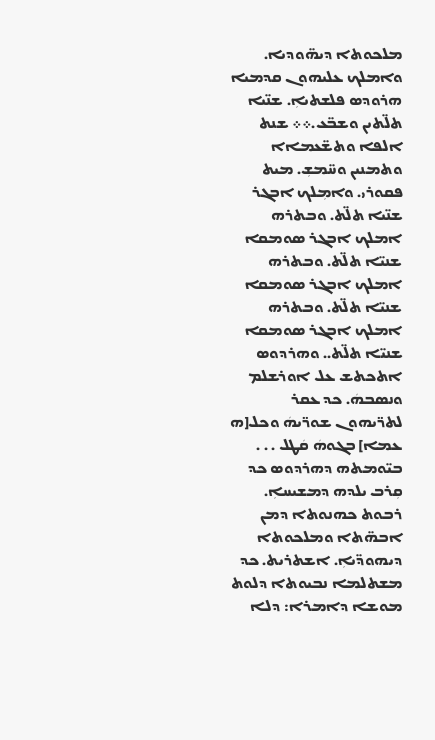ܡܠܟܘܬܐ ܕܝܗ̈ܘܕܝܐ. ܘܐܡܠܟ ܥܠܝܗܘܢ ܩܕܡܝܐ ܗܪܘܕܣ ܦܠܫܬܝܐܼ. ܫܢ̈ܝܐ ܬܠ̈ܬܝܢ ܘܫܒ̈ܥ.܀܀ ܫܢܬ ܐܠܦܐ ܘܬܫ̈ܥܡܐܐ ܘܬܡܢܝܢ ܘܚ̈ܡܫܼ. ܡܝܬ ܦܩܘܪܝ. ܘܐܡܼܠܟ ܐܒܓܪ ܫܢ̈ܝܐ ܬܠ̈ܬ. ܘܒܬܪܗ ܐܡܠܟ ܐܒܓܪ ܣܘܡܩܐ ܫܢܝ̈ܐ ܬܠ̈ܬ. ܘܒܬܪܗ ܐܡܠܟ ܐܒܓܪ ܣܘܡܩܐ ܫܢܝ̈ܐ ܬܠ̈ܬ. ܘܒܬܪܗ ܐܡܠܟ ܐܒܓܪ ܣܘܡܩܐ ܫܢܝ̈ܐ ܬܠ̈ܬ.. ܘܗܪܕܘܣ ܐܬܟܬܫ ܥܠ ܐܘܪܫܠܡ ܘܢܣܒܗܿ. ܟܕ ܥܩܪ ܠܬܪ̈ܝܗܘܢ ܫܘܪ̈ܝܗܿ ܘܟܠ[ܗ ܥܡܐ] ܒܓܘܗܿ ܩܿܛܠ . . . ܒܝ̈ܘܡܬܗ ܕܗܪܕܘܣ ܟܕ ܩܼܪܒ ܝܠܕܗ ܕܡܫܝܚܐܼ. ܪܒܘܬ ܟܗܢܘܬܐ ܕܡܢ ܐܒܗ̈ܬܐ ܘܡܠܟܘܬܐ ܕܝܗܘܕ̈ܝܐܼ. ܐܫܬܪܝܬ. ܟܕ ܡܫܬܠܡܐ ܢܒܝܘܬܐ ܕܠܘܬ ܡܘܫܐ ܕܐܡܪܐ: ܕܠܐ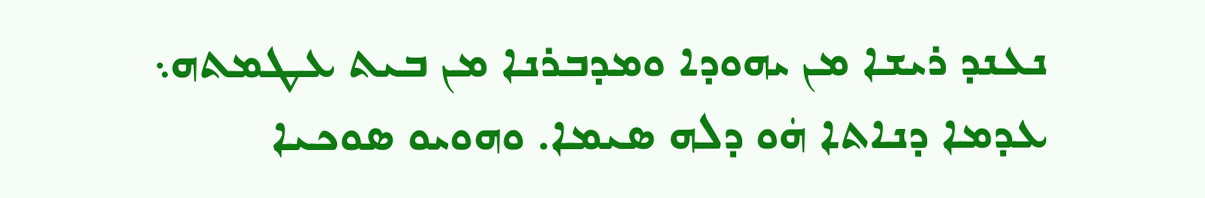ܢܥܢܕ ܪܝܫܐ ܡܢ ܝܗܘܕܐ ܘܡܕܒܪܢܐ ܡܢ ܒܝܬ ܥܛܡܬܗ܆ ܥܕܡܐ ܕܢܐܬܐ ܗܿܘ ܕܠܗ ܣܝܡܐ. ܘܗܘܝܘ ܣܘܟܝܐ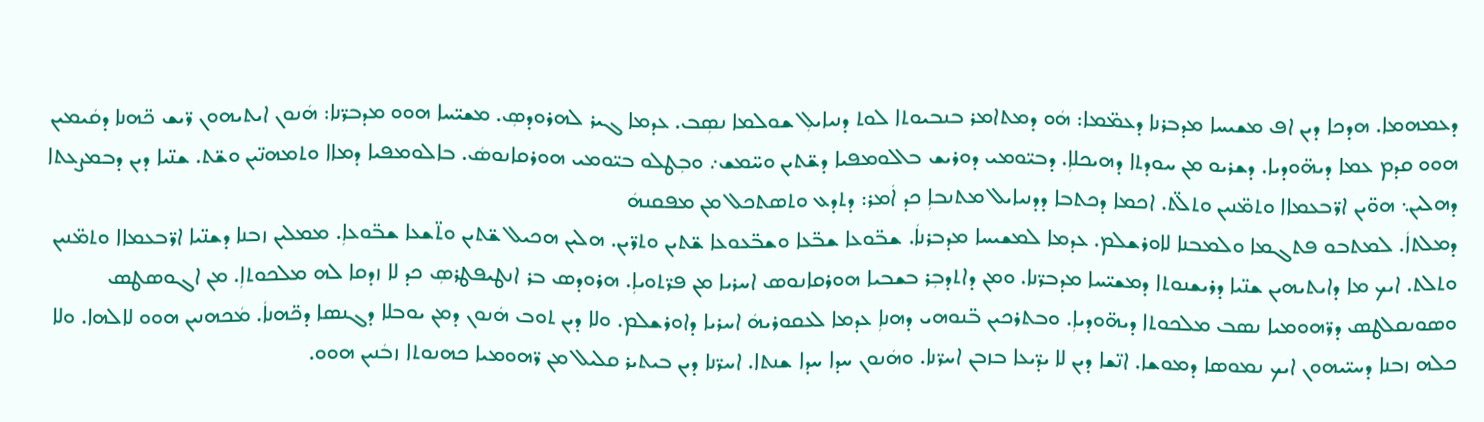ܕܥܡܗܡܐ. ܗܕܟܐ ܕܝܢ ܐܦ ܡܫܝܚܐ ܡܕܒܪܢܐ ܕܥܡ̈ܡܐ: ܗܿܘ ܕܡܬܐܡܪ ܒܢܒܝܘܬܐ ܠܘܬ ܕܢܝܐܝܠܼ ܫܘܠܡܐ ܢܣܼܒ. ܥܕܡܐ ܓܝܪ ܠܗܪܘܕܣܼ. ܡܫܝ̈ܚܐ ܗܘܘ ܡܕܒܪ̈ܢܐ: ܗܿܢܘܢ ܐܝܬܝܗܘܢ ܪ̈ܝܫ ܟ̈ܗܢܐ ܕܩܿܝܡܝܢ ܗܘܘ ܩܕܡ ܥܡܐ ܕܝܗ̈ܘܕܝܐ. ܕܫܪܝܘ ܡܢ ܚܘܕܬܐ ܕܗܝܟܠܐܼ. ܕܒܝ̈ܘܡܝ ܕܘܪܝܫ ܒܐܠܘܡܦܝܐ ܕܫ̈ܬܝܢ ܘܚ̈ܡܫ܇ ܘܒܼܛܠܘ ܒܝ̈ܘܡܝ ܗܘܪܩܐܢܘܣܿ. ܒܐܠܘܡܦܝܐ ܕܡܐܐ ܘܬܡܗܢ̈ܝܢ ܘܫ̈ܬ. ܫܢ̈ܝܐ ܕܝܢ ܕܒܡܨܥܬܐ ܕܗܠܝܢ܆ ܗܘ̈ܝܢ ܐܪ̈ܒܥܡܐܐ ܘܬܡ̈ܢܝܢ ܘܬܠ̈ܬ. ܐܟܡܐ ܕܟܬܒܐ ܕܕܢܝܐܝܠ ܡܬܢܒܐܼ ܟܕ ܐܿܡܪ: ܕܬܕܥ ܘܬܣܬܟܠ ܡܢ ܡܦܩܢܗܿ
ܕܡܠܬܐܿ. ܠܡܬܒܘ ܦܬܓܡܐ ܘܠܡܒܢܐ ܠܐܘܪܫܠܡ. ܥܕܡܐ ܠܡܫܝܚܐ ܡܕܒܪܢܐܿ. ܫܒ̈ܘܥܐ ܫܒ̈ܥܐ ܘܫܒ̈ܥܘܥܐ ܫ̈ܬܝܢ ܘܬܪ̈ܝܢ. ܗܠܝܢ ܗܟܝܠ ܫ̈ܬܝܢ ܘܬ̈ܫܥܐ ܫܒ̈ܘܥܐܼ. ܡܡܠܝܢ ܙܒܢܐ ܕܫܢ̈ܝܐ ܐܪ̈ܒܥܡܐܐ ܘܬܡ̈ܢܝܢ ܘܬܠܬ. ܐܝܟ ܡܐ ܕܐܝܬܝܗܝܢ ܫܢ̈ܝܐ ܕܪܝܫܢܘܬܐ ܕܡܫܝ̈ܚܐ ܡܕܒܪ̈ܢܐ. ܘܡܢ ܕܐܬܕܒܼܪ ܒܫܒܝܐ ܗܘܪܩܐܢܘܣ ܐܚܪܝܐ ܡܢ ܦܪ̈ܬܘܝܐܼ. ܗܪܘܕܣ ܒܪ ܐܢܛܝܦܛܪܣܼ ܟܕ ܠܐ ܙܕܩܐ ܠܗ ܡܠܟܘܬܐܼ. ܡܢ ܐܓܘܣܛܣ ܘܣܘܢܩܠܛܣ ܕܪ̈ܗܘܡܝܐ ܢܣܒ ܡܠܟܘܬܐ ܕܝܗ̈ܘܕܝܐܼ. ܘܒܬܪܟܝܢ ܒ̈ܢܘܗܝ ܕܗܢܐܼ ܥܕܡܐ ܠܥܩܘܪܝܗܿ ܐܚܪܝܐ ܕܐܘܪܫܠܡ. ܘܠܐ ܕܝܢ ܬܘܒ ܗܿܢܘܢ ܕܡܢ ܝܘܒܠܐ ܕܓܢܣܐ ܕܟ̈ܗܢܐܿ. ܡܿܟܗܢܝܢ ܗܘܘ ܠܐܠܗܐ. ܘܠܐ ܟܠܗ ܙܒܢܐ ܕܚܝ̈ܝܗܘܢ ܐܝܟ ܢܡܘܣܐ ܕܡܘܫܐ. ܐܢ̈ܫܐ ܕܝܢ ܠܐ ܝܕ̈ܝܥܐ ܒܙܒܢ ܐܚܪ̈ܢܐ. ܘܗܿܢܘܢ ܚܕܐ ܚܕܐ ܫܢܬܐ. ܐܚܪ̈ܢܐ ܕܝܢ ܒܝܬܝܪ ܩܠܝܠ ܡܢ ܪ̈ܗܘܡܝܐ ܟܗܢܘܬܐ ܙܒܿܢܝܢ ܗܘܘ.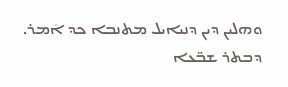ܘܗܠܝܢ ܕܝܢ ܕܢܝܐܝܠ ܡܬܢܒܐ ܟܕ ܐܿܡܪ. ܕܒܬܪ ܫܒ̈ܥܐ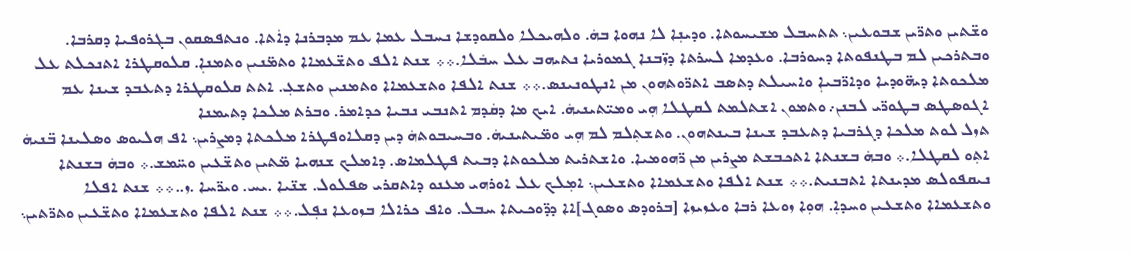ܘܫ̈ܬܝܢ ܘܬܪ̈ܝܢ ܫܒܘܥܝܢ܆ ܬܬܚܒܠ ܡܫܝܚܘܬܐ. ܘܕܝܢܼܐ ܠܐ ܢܗܘܐ ܒܗܿ. ܘܠܗܝܟܠܐ ܘܠܩܘܕܫܐ ܢܚܒܠ ܥܡܐ ܥܡ ܡܕܒܪܢܐ ܕܐܿܬܐ. ܘܢܬܦܣܩܘܢ ܒܓܪܘܦܝܐ ܕܩܪܒܐ. ܘܒܬܪܟܝܢ ܠܡ ܒܛܢܦܘܬܐ ܕܚܘܪܒܐ. ܘܥܕܡܐ ܠܚܪܬܐ ܕܙ̈ܒܢܐ ܓܡܘܪܝܐ ܢܬܝܗܒ ܥܠ ܚܒܿܠܐ.܀܀ ܫܢܬ ܐܠܦ ܘܬܫ̈ܥܡܐܐ ܘܬܡ̈ܢܝܢ ܘܬܡܢܐܼ. ܩܠܘܩܛܪܐ ܐܬܢܟܠܬ ܥܠ ܡܠܟܘܬܐ ܕܝܗ̈ܘܕܝܐ ܘܕܐܪ̈ܒܝܐܼ ܘܐܚܝܠܬ ܕܬܣܒ ܐܬܪ̈ܘܬܗܘܢ ܡܢ ܐܢܛܘܢܝܢܣ.܀܀ ܫܢܬ ܐܠܦܐ ܘܬܫܥܡܐܐ ܘܬܡܢܝܢ ܘܬܫܥܼ. ܐܬܬ ܩܠܘܩܛܪܐ ܕܬܥܒܕ ܫܝܢܐ ܥܡ ܐܓܘܣܛܣ ܒܛܘܪ̈ܝ ܠܒܢܢ܇ ܘܬܡܘܢ ܐܫܬܠܡܬ ܠܩܛܠܐ ܗܼܝ ܘܡܝ̈ܬܝܢܝܗܿ. ܐܝܟ ܡܐ ܕܩܿܕܡ ܐܬܢܒܝ ܢܒܝܐ ܟܕܐܡܪ. ܘܒܪܬ ܡܠܟܐ ܕܬܝܡܢܐ
ܬܙܠ ܠܘܬ ܡܠܟܐ ܕܓܪܒܝܐ ܕܬܥܒܕ ܫܝܢܐ ܒܝܢܬܗܘܢ. ܘܬܫܬܼܠܡ ܠܡ ܗܼܝ ܘܡ̈ܝܬܝܢܝܗܿ. ܘܒܚܝܒܘܬܗܿ ܕܝܢ ܕܩܠܐܘܦܛܪܐ ܡܠܟܬܐ ܕܡܨܪܝܢ܆ ܐܦ ܗܠܝܘܣ ܘܣܠܝܢܐ ܒ̈ܢܝܗܿ ܐܬܼܘ ܠܩܛܠܐ.܀ ܘܒܗܿ ܒܫܢܬܐ ܐܬܟܒܫܬ ܡܨܪܝܢ ܡܢ ܪ̈ܗܘܡܝܐ. ܘܐܫܬܪܝܬ ܡܠܟܘܬܐ ܕܒܝܬ ܦܛܠܡܐܣ. ܕܐܡܠܟ ܫܢܗܝܐ ܡ̈ܬܝܢ ܘܬܫ̈ܥܝܢ ܘܚ̈ܡܫ.܀ ܘܒܗܿ ܒܫܢܬܐ ܢܝܩܦܘܠܣ ܡܕܝܢܬܐ ܐܬܒܢܝܬ.܀܀ ܫܢܬ ܐܠܦܐ ܘܬܫܥܡܐܐ ܘܬܫܥܝܢ܆ ܐܡܼܠܟ ܥܠ ܐܘܪܗܝ ܡܥܢܘ ܕܐܬܩܪܝ ܣܦܠܘܠ. ܫܢ̈ܝܐ .ܝܚ. ܘܝܪ̈ܚܐ .ܙ..܀܀ ܫܢܬ ܐܦܠܐ ܘܬܫܥܡܐܐ ܘܬܫܥܝܢ ܘܚܕܐܼ. ܗܘܼܐ ܙܘܥܐ ܪܒܐ ܘܥܙܝܙܐ [ܒܪܘܕܣ ܘܣܘܓ]ܐܐ ܕܕ̈ܘܟܝܬܐ ܚܒܠ. ܘܐܦ ܟܪܐܠܐ ܒܙܘܥܐ ܢܦܼܠ.܀܀ ܫܢܬ ܐܠܦܐ ܘܬܫܥܡܐܐ ܘܬܫ̈ܥܝܢ ܘܬܪ̈ܬܝܢ܆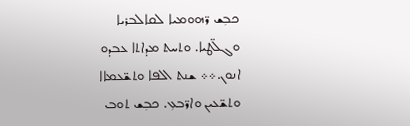ܟܒܼܫ ܪ̈ܗܘܡܝܐ ܠܩܐܠܒܪܝܐ ܘܓܠ̈ܛܝܐ. ܘܬܚܬ ܡܕܐܬܐ ܥܒܕܘ ܐܢܘܢ.܀܀ ܫܢܬ ܐܠܦܐ ܘܬܫ̈ܥܡܐܐ ܘܬܫ̈ܥܝܢ ܘܐܪ̈ܒܥܼ. ܟܒܼܫ ܬܘܒ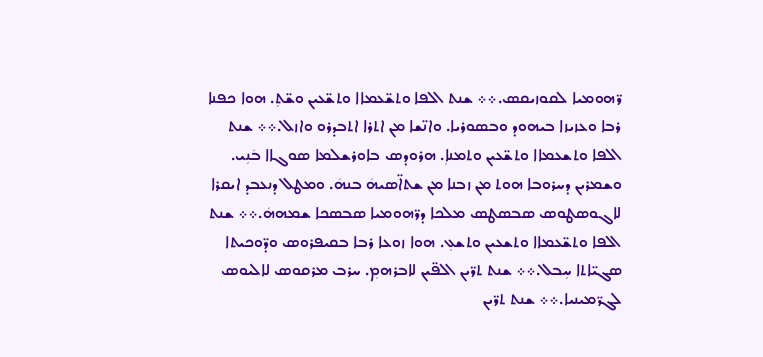ܪ̈ܗܘܡܝܐ ܠܩܘܙܝܩܣ.܀܀ ܫܢܬ ܐܠܦܐ ܘܬܫ̈ܥܡܐܐ ܘܬܫ̈ܥܝܢ ܘܫ̈ܬܼ. ܗܘܐ ܟܦܢܐ ܪܒܐ ܘܥܙܝܙܐ ܒܝܗܘܕ ܘܒܣܘܪܝܐ. ܘܐܢ̈ܫܐ ܡܢ ܐܬܪܐ ܐܬܒܕܪܘ ܘܐܙܠ.܀܀ ܫܢܬ ܐܠܦܐ ܘܬܫܥܡܐܐ ܘܬܫ̈ܥܝܢ ܘܬܡܢܐܼ. ܗܪܘܕܣ ܒܐܘܪܫܠܡܐ ܣܘܓܐܐ ܒܿܢܼܝ. ܘܫܡܪܝܢ ܕܚܪܘܒܐ ܗܘܬ ܡܢ ܙܒܢܐ ܡܢ ܫܬܐ̈ܣܝܗܿ ܒܢܗܿ. ܘܡܛܠ ܕܢܥܒܕ ܐܝܩܪܐ ܠܐܓܘܣܛܘܣ ܣܒܣܛܣ ܡܠܟܐ ܕܪ̈ܗܘܡܝܐ ܣܒܣܟܐ ܫܡܗܗܿ.܀܀ ܫܢܬ ܐܠܦܐ ܘܬܫ̈ܥܡܐܐ ܘܬܫܥܝܢ ܘܬܫܥܼ. ܗܘܐ ܙܘܥܐ ܪܒܐ ܒܩܝܦܪܘܣ ܘܕ̈ܘܟܝܬܐ ܣܓܝ̈ܐܬܐ ܚܼܒܠ.܀܀ ܫܢܬ ܬܪ̈ܝܢ ܐܠܦ̈ܝܢ ܠܐܒܪܗܡܼ. ܚܪܒ ܡܪܩܘܣ ܠܐܠܝܘܣ ܠܓܪ̈ܡܝܢܝܐ.܀܀ ܫܢܬ ܬܪ̈ܝܢ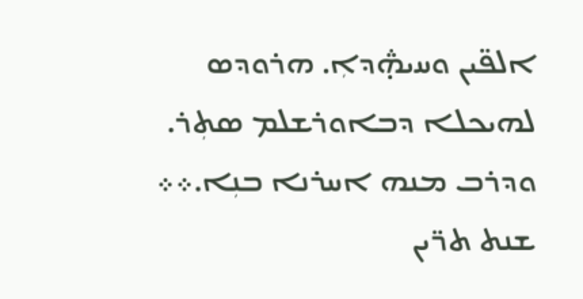ܐܠܦ̈ܝܢ ܘܚܞܕܐܼ. ܗܪܘܕܣ ܠܗܝܟܠܐ ܕܒܐܘܪܫܠܡ ܣܬܼܪ. ܘܕܪܒ ܡܢܗ ܐܚܪܢܐ ܒܢܼܐ.܀܀ ܫܢܬ ܬܪ̈ܝܢ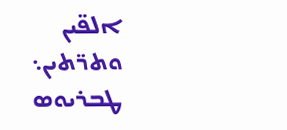ܐܠܦ̈ܝܢ ܘܬܪ̈ܬܝܢ܆ ܛܒܪܝܘܣ